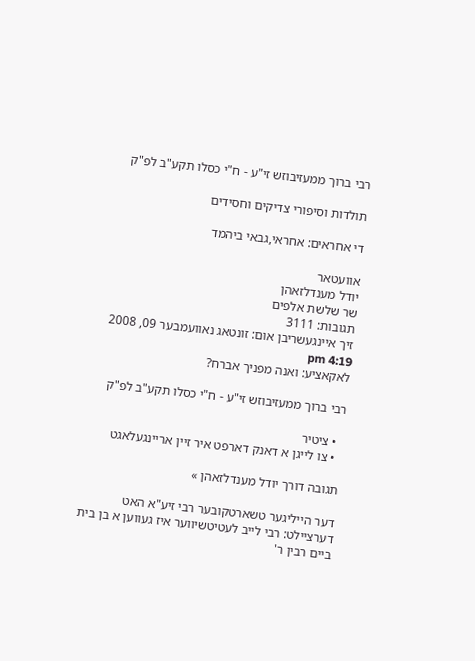רבי ברוך ממעזיבוזש זי"ע - ח"י כסלו תקע"ב לפ"ק

תולדות וסיפורי צדיקים וחסידים

די אחראים: אחראי,גבאי ביהמד

אוועטאר
יודל מענדלזאהן
שר שלשת אלפים
תגובות: 3111
זיך איינגעשריבן אום: זונטאג נאוועמבער 09, 2008 4:19 pm
לאקאציע: ואנה מפניך אברח?

רבי ברוך ממעזיבוזש זי"ע - ח"י כסלו תקע"ב לפ"ק

  • ציטיר
  • צו לייגן א דאנק דארפט איר זיין אריינגעלאגט

תגובה דורך יודל מענדלזאהן »

דער הייליגער טשארטקובער רבי זיע"א האט דערציילט: רבי לייב לעטיטשיווער איז געווען א בן בית ביים רבין ר'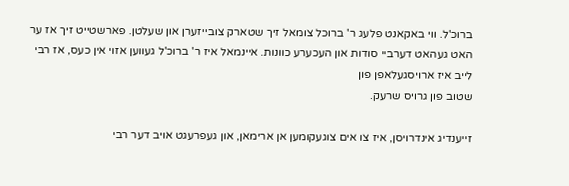ברוכ'ל. ווי באקאנט פלעג ר' ברוכל צומאל זיך שטארק צובייזערן און שעלטן. פארשטייט זיך אז ער האט געהאט דערביי סודות און העכערע כוונות. איינמאל איז ר' ברוכ'ל געווען אזוי אין כעס, אז רבי לייב איז ארויסגעלאפן פון
שטוב פון גרויס שרעק.

זייענדיג אינדרויסן, איז צו אים צוגעקומען אן ארימאן, און געפרעגט אויב דער רבי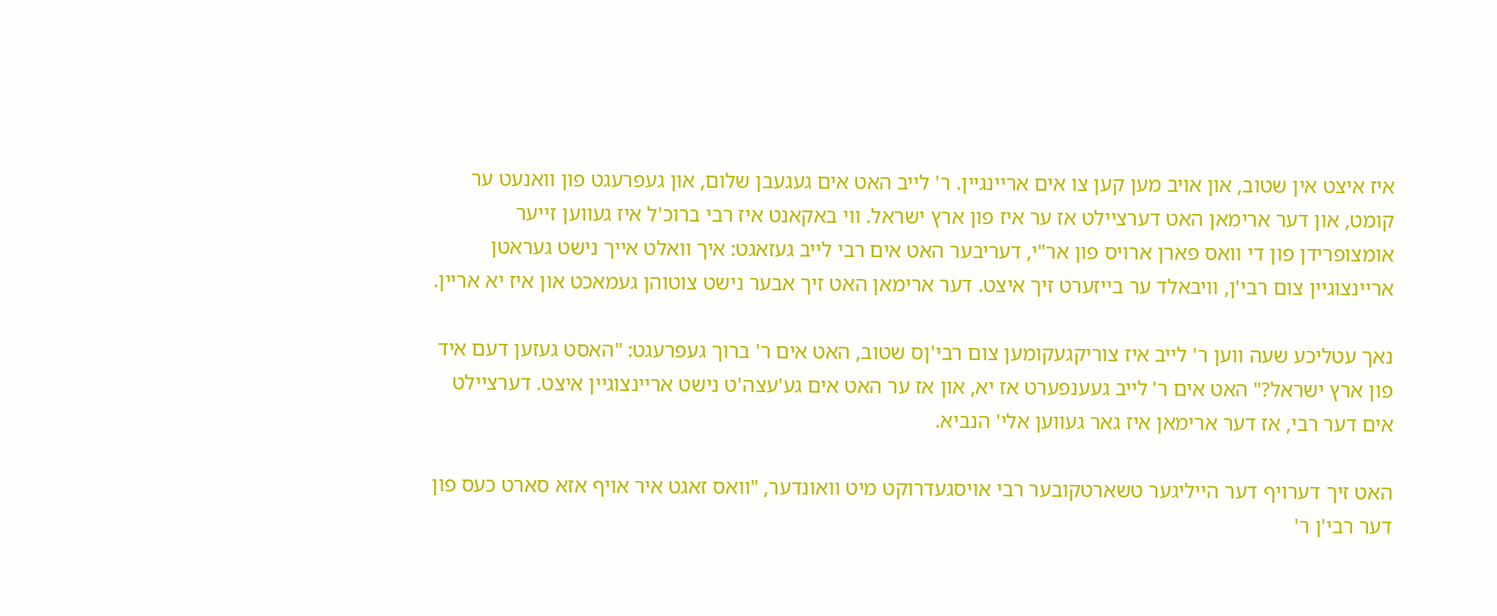איז איצט אין שטוב, און אויב מען קען צו אים אריינגיין. ר' לייב האט אים געגעבן שלום, און געפרעגט פון וואנעט ער קומט, און דער ארימאן האט דערציילט אז ער איז פון ארץ ישראל. ווי באקאנט איז רבי ברוכ'ל איז געווען זייער אומצופרידן פון די וואס פארן ארויס פון אר"י, דעריבער האט אים רבי לייב געזאגט: איך וואלט אייך נישט געראטן אריינצוגיין צום רבי'ן, וויבאלד ער בייזערט זיך איצט. דער ארימאן האט זיך אבער נישט צוטוהן געמאכט און איז יא אריין.

נאך עטליכע שעה ווען ר' לייב איז צוריקגעקומען צום רבי'ןס שטוב, האט אים ר' ברוך געפרעגט: "האסט געזען דעם איד פון ארץ ישראל?" האט אים ר' לייב געענפערט אז יא, און אז ער האט אים גע'עצה'ט נישט אריינצוגיין איצט. דערציילט אים דער רבי, אז דער ארימאן איז גאר געווען אלי' הנביא.

האט זיך דערויף דער הייליגער טשארטקובער רבי אויסגעדרוקט מיט וואונדער, "וואס זאגט איר אויף אזא סארט כעס פון דער רבי'ן ר'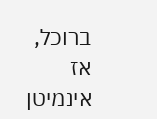ברוכל, אז אינמיטן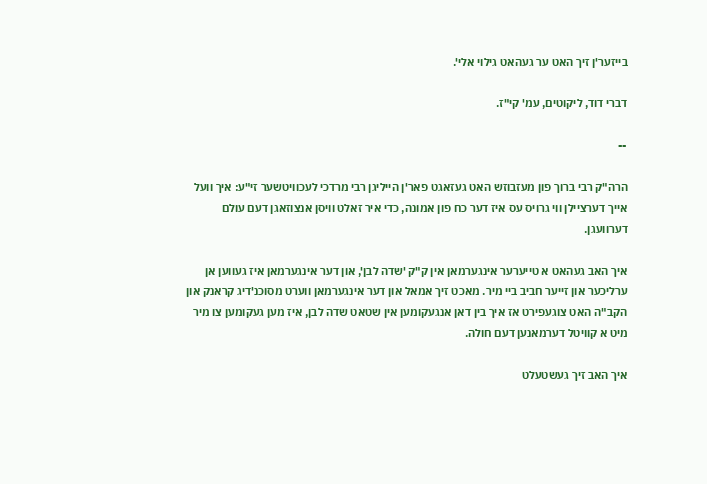בייזער'ן זיך האט ער געהאט גילוי אלי'.

דברי דוד, ליקוטים, עמ' קי"ז.

--

הרה"ק רבי ברוך פון מעזבוזש האט געזאגט פאר'ן הייליגן רבי מרדכי לעכוויטשער זי"ע: איך וועל אייך דערציילן ווי גרויס עס איז דער כח פון אמונה, כדי איר זאלט וויסן אנצוזאגן דעם עולם דערוועגן.

איך האב געהאט א טייערער אינגערמאן אין ק"ק 'שדה לבן', און דער אינגערמאן איז געווען אן ערליכער און זייער חביב ביי מיר. מאכט זיך אמאל און דער אינגערמאן ווערט מסוכנ'דיג קראנק און הקב"ה האט צוגעפירט אז איך בין דאן אנגעקומען אין שטאט שדה לבן, איז מען געקומען צו מיר מיט א קוויטל דערמאנען דעם חולה.

איך האב זיך געשטעלט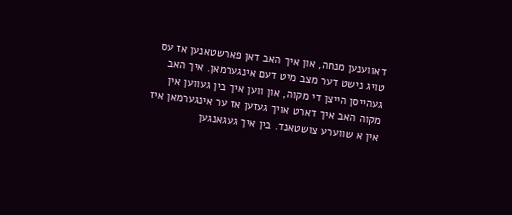דאווענען מנחה, און איך האב דאן פארשטאנען אז עס טויג נישט דער מצב מיט דעם אינגערמאן. איך האב געהייסן הייצן די מקוה, און ווען איך בין געווען אין מקוה האב איך דארט אויך געזען אז ער אינגערמאן איז אין א שווערע צושטאנד. בין איך געגאנגען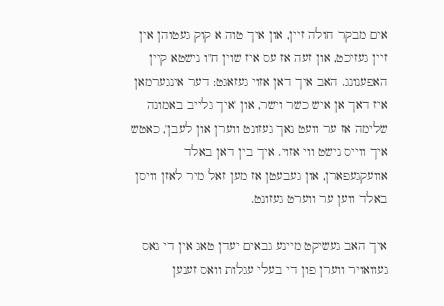אים מבקר חולה זיין, און איך טוה א קוק געטוהן אין זיין געזיכט, און זעה אז עס איז שוין ח"ו נישטא קיין האפענונג. האב איך דאן אזוי געזאגט: דער אינגערמאן איז דאך אן איש כשר וישר, און 'איך גלייב באמונה שלימה אז ער וועט נאך געזונט ווערן און לעבן', כאטש איך ווייס נישט ווי אזוי. איך בין דאן באלד אוועקגעפארן, און געבעטן אז מען זאל מיר לאזן וויסן באלד ווען ער ווערט געזונט.

איך האב געשיקט מיינע גבאים יעדן טאג אין די גאס געוואויר ווערן פון די בעלי עגלות וואס זענען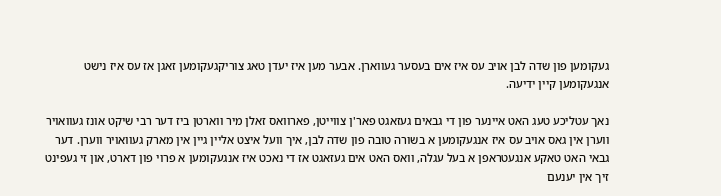געקומען פון שדה לבן אויב עס איז אים בעסער געווארן. אבער מען איז יעדן טאג צוריקגעקומען זאגן אז עס איז נישט אנגעקומען קיין ידיעה.

נאך עטליכע טעג האט איינער פון די גבאים געזאגט פאר'ן צווייטן, פארוואס זאלן מיר ווארטן ביז דער רבי שיקט אונז געוואויר ווערן אין גאס אויב עס איז אנגעקומען א בשורה טובה פון שדה לבן, איך וועל איצט אליין גיין אין מארק געוואויר ווערן. דער גבאי האט טאקע אנגעטראפן א בעל עגלה, וואס האט אים געזאגט אז די נאכט איז אנגעקומען א פרוי פון דארט, און זי געפינט זיך אין יענעם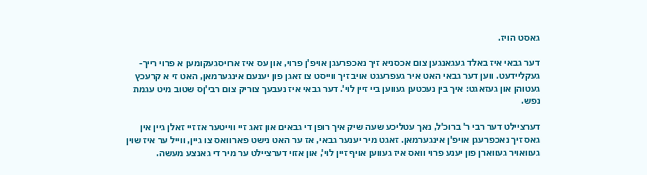גאסט הויז.

דער גבאי איז באלד געגאנגען צום אכסניא זיך נאכפרעגן אויפ'ן פרוי, און עס איז ארויסגעקומען א פרוי רייך-געקליידעט. ווען דער גבאי האט איר געפרעגט אויב זיך ווייסט צו זאגן פון יענעם אינגערמאן, האט זי א קרעכץ געטוהן און געזאגט: איך בין נעכטען געווען ביי זיין לוי'. דער גבאי איז נעבעך צוריק צום רבי'ןס שטוב מיט עגמת נפש.

דערציילט דער רבי ר' ברוכ'ל, נאך עטליכע שעה שיק איך רופן די גבאים און זאג זיי ווייטער אז זיי זאלן גיין אין גאס זיך נאכפרעגן אויפ'ן אינגערמאן. זאגט מיר יענער גבאי, אז ער האט נישט פארוואס צו גיין, ווייל ער איז שוין געוואויר געווארן פון יענע פרוי וואס איז געווען אויף זיין לוי', און אזוי דערציילט ער מיר די גאנצע מעשה.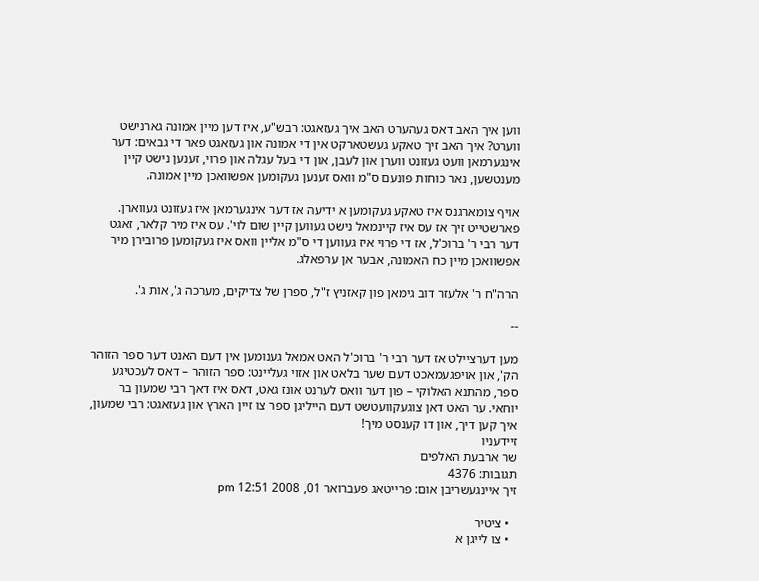ווען איך האב דאס געהערט האב איך געזאגט: רבש"ע, איז דען מיין אמונה גארנישט ווערט? איך האב זיך טאקע געשטארקט אין די אמונה און געזאגט פאר די גבאים: דער אינגערמאן וועט געזונט ווערן און לעבן, און די בעל עגלה און פרוי, זענען נישט קיין מענטשען, נאר כוחות פונעם ס"מ וואס זענען געקומען אפשוואכן מיין אמונה.

אויף צומארגנס איז טאקע געקומען א ידיעה אז דער אינגערמאן איז געזונט געווארן. פארשטייט זיך אז עס איז קיינמאל נישט געווען קיין שום לוי'. עס איז מיר קלאר, זאגט דער רבי ר' ברוכ'ל, אז די פרוי איז געווען די ס"מ אליין וואס איז געקומען פרובירן מיר אפשוואכן מיין כח האמונה, אבער אן ערפאלג.

הרה"ח ר' אלעזר דוב גימאן פון קאזניץ ז"ל, ספרן של צדיקים, מערכה ג', אות ג'.

--

מען דערציילט אז דער רבי ר' ברוכ'ל האט אמאל גענומען אין דעם האנט דער ספר הזוהר הק', און אויפגעמאכט דעם שער בלאט און אזוי געליינט: ספר הזוהר – דאס לעכטיגע ספר, מהתנא האלוקי – פון דער וואס לערנט אונז גאט, דאס איז דאך רבי שמעון בר יוחאי. ער האט דאן צוגעקוועטשט דעם הייליגן ספר צו זיין הארץ און געזאגט: רבי שמעון, איך קען דיך, און דו קענסט מיך!
זיידעניו
שר ארבעת האלפים
תגובות: 4376
זיך איינגעשריבן אום: פרייטאג פעברואר 01, 2008 12:51 pm

  • ציטיר
  • צו לייגן א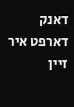דאנק דארפט איר זיין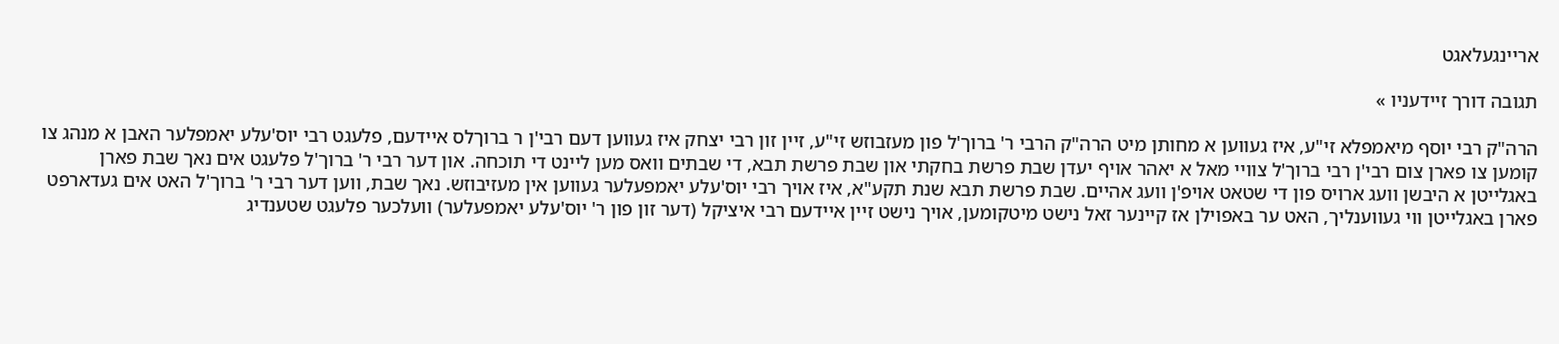אריינגעלאגט

תגובה דורך זיידעניו »

הרה"ק רבי יוסף מיאמפלא זי"ע, איז געווען א מחותן מיט הרה"ק הרבי ר' ברוך'ל פון מעזבוזש זי"ע, זיין זון רבי יצחק איז געווען דעם רבי'ן ר ברוךלס איידעם, פלעגט רבי יוס'עלע יאמפלער האבן א מנהג צו קומען צו פארן צום רבי'ן רבי ברוך'ל צוויי מאל א יאהר אויף יעדן שבת פרשת בחקתי און שבת פרשת תבא, די שבתים וואס מען ליינט די תוכחה. און דער רבי ר' ברוך'ל פלעגט אים נאך שבת פארן באגלייטן א היבשן וועג ארויס פון די שטאט אויפ'ן וועג אהיים. שבת פרשת תבא שנת תקע"א, איז אויך רבי יוס'עלע יאמפעלער געווען אין מעזיבוזש. נאך שבת, ווען דער רבי ר' ברוך'ל האט אים געדארפט פארן באגלייטן ווי געווענליך, האט ער באפוילן אז קיינער זאל נישט מיטקומען, אויך נישט זיין איידעם רבי איציקל (דער זון פון ר' יוס'עלע יאמפעלער) וועלכער פלעגט שטענדיג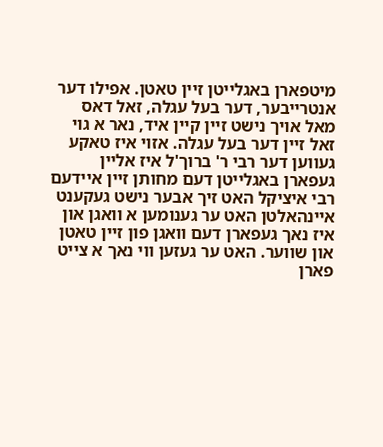מיטפארן באגלייטן זיין טאטן. אפילו דער אנטרייבער, דער בעל עגלה, זאל דאס מאל אויך נישט זיין קיין איד, נאר א גוי זאל זיין דער בעל עגלה. אזוי איז טאקע געווען דער רבי ר' ברוך'ל איז אליין געפארן באגלייטן דעם מחותן זיין איידעם רבי איציקל האט זיך אבער נישט געקענט איינהאלטן האט ער גענומען א וואגן און איז נאך געפארן דעם וואגן פון זיין טאטן און שווער. האט ער געזען ווי נאך א צייט פארן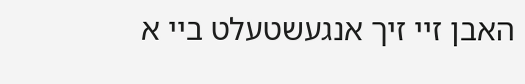האבן זיי זיך אנגעשטעלט ביי א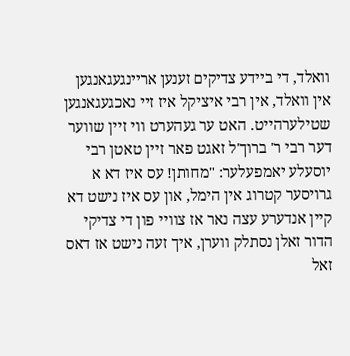וואלד, די ביידע צדיקים זענען אריינגעגאנגען אין וואלד, אין רבי איציקל איז זיי נאכגעגאנגען שטילערהייט. האט ער געהערט ווי זיין שווער דער רבי ר' ברוך'ל זאגט פאר זיין טאטן רבי יוסעלע יאמפעלער: "מחותן! עס איז דא א גרויסער קטרוג אין הימל, און עס איז נישט דא קיין אנדערע עצה נאר אז צוויי פון די צדיקי הדור זאלן נסתלק ווערן, איך זעה נישט אז דאס זאל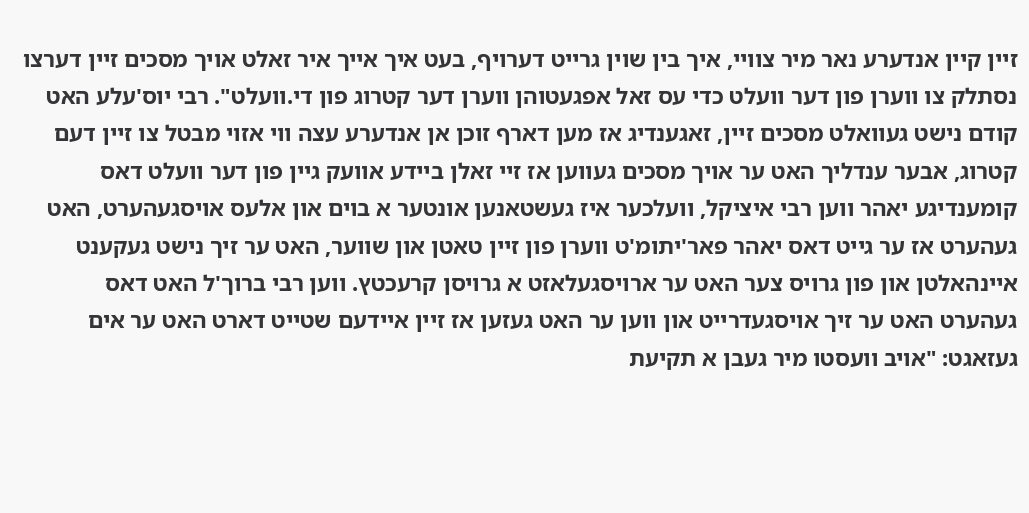זיין קיין אנדערע נאר מיר צוויי, איך בין שוין גרייט דערויף, בעט איך אייך איר זאלט אויך מסכים זיין דערצו נסתלק צו ווערן פון דער וועלט כדי עס זאל אפגעטוהן ווערן דער קטרוג פון די.וועלט". רבי יוס'עלע האט קודם נישט געוואלט מסכים זיין, זאגענדיג אז מען דארף זוכן אן אנדערע עצה ווי אזוי מבטל צו זיין דעם קטרוג, אבער ענדליך האט ער אויך מסכים געווען אז זיי זאלן ביידע אוועק גיין פון דער וועלט דאס קומענדיגע יאהר ווען רבי איציקל, וועלכער איז געשטאנען אונטער א בוים און אלעס אויסגעהערט, האט געהערט אז ער גייט דאס יאהר פאר'יתומ'ט ווערן פון זיין טאטן און שווער, האט ער זיך נישט געקענט איינהאלטן און פון גרויס צער האט ער ארויסגעלאזט א גרויסן קרעכטץ. ווען רבי ברוך'ל האט דאס געהערט האט ער זיך אויסגעדרייט און ווען ער האט געזען אז זיין איידעם שטייט דארט האט ער אים געזאגט: "אויב וועסטו מיר געבן א תקיעת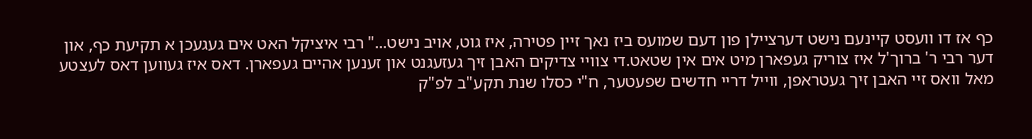כף אז דו וועסט קיינעם נישט דערציילן פון דעם שמועס ביז נאך זיין פטירה, איז גוט, אויב נישט..." רבי איציקל האט אים געגעכן א תקיעת כף, און דער רבי ר' ברוך'ל איז צוריק געפארן מיט אים אין שטאט.די צוויי צדיקים האבן זיך געזעגנט און זענען אהיים געפארן. דאס איז געווען דאס לעצטע מאל וואס זיי האבן זיך געטראפן, ווייל דריי חדשים שפעטער, ח"י כסלו שנת תקע"ב לפ"ק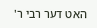האט דער רבי ר'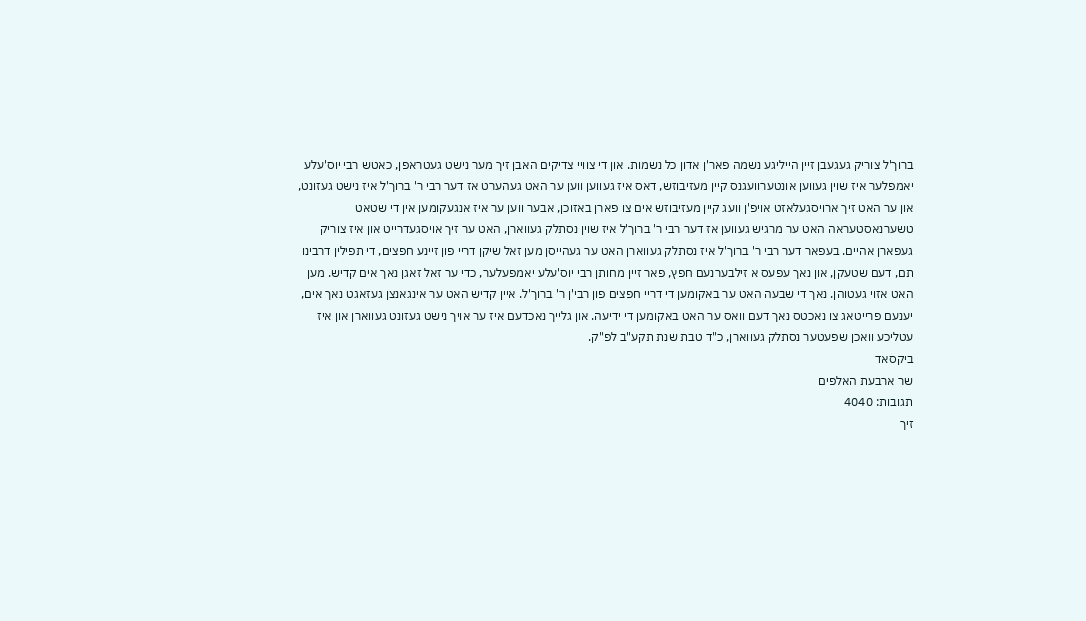ברוך'ל צוריק געגעבן זיין הייליגע נשמה פאר'ן אדון כל נשמות. און די צוויי צדיקים האבן זיך מער נישט געטראפן, כאטש רבי יוס'עלע יאמפלער איז שוין געווען אונטערוועגנס קיין מעזיבוזש, דאס איז געווען ווען ער האט געהערט אז דער רבי ר' ברוך'ל איז נישט געזונט, און ער האט זיך ארויסגעלאזט אויפ'ן וועג קיין מעזיבוזש אים צו פארן באזוכן, אבער ווען ער איז אנגעקומען אין די שטאט טשערנאסטעראה האט ער מרגיש געווען אז דער רבי ר' ברוך'ל איז שוין נסתלק געווארן, האט ער זיך אויסגעדרייט און איז צוריק געפארן אהיים. בעפאר דער רבי ר' ברוך'ל איז נסתלק געווארן האט ער געהייסן מען זאל שיקן דריי פון זיינע חפצים, די תפילין דרבינו תם, דעם שטעקן, און נאך עפעס א זילבערנעם חפץ, פאר זיין מחותן רבי יוס'עלע יאמפעלער, כדי ער זאל זאגן נאך אים קדיש. מען האט אזוי געטוהן. נאך די שבעה האט ער באקומען די דריי חפצים פון רבי'ן ר' ברוך'ל. איין קדיש האט ער אינגאנצן געזאגט נאך אים, יענעם פרייטאג צו נאכטס נאך דעם וואס ער האט באקומען די ידיעה. און גלייך נאכדעם איז ער אויך נישט געזונט געווארן און איז עטליכע וואכן שפעטער נסתלק געווארן, כ"ד טבת שנת תקע"ב לפ"ק.
ביקסאד
שר ארבעת האלפים
תגובות: 4040
זיך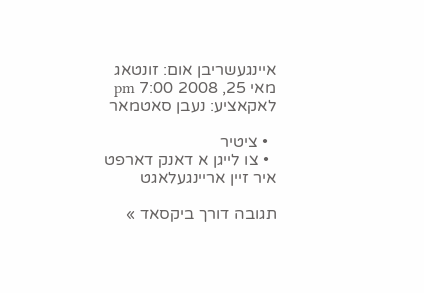איינגעשריבן אום: זונטאג מאי 25, 2008 7:00 pm
לאקאציע: נעבן סאטמאר

  • ציטיר
  • צו לייגן א דאנק דארפט איר זיין אריינגעלאגט

תגובה דורך ביקסאד »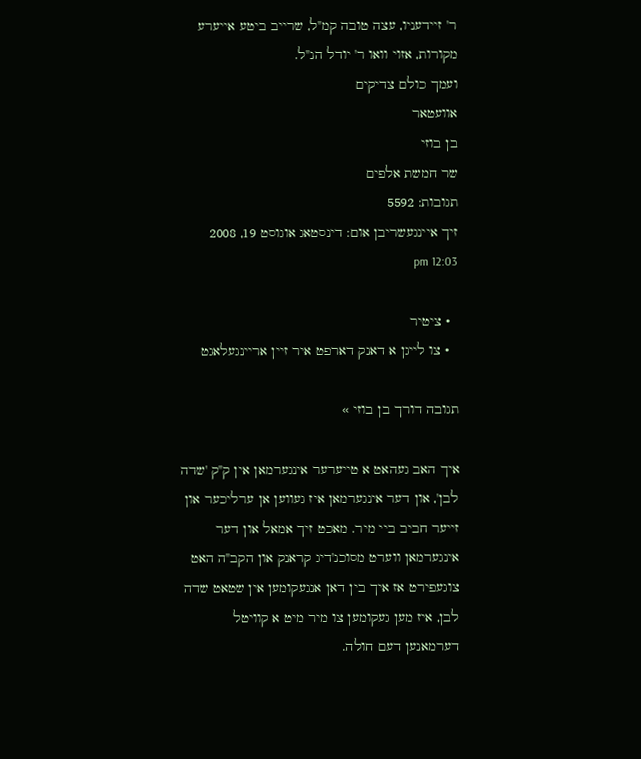ר' זיידעניו, עצה טובה קמ"ל, שרייב ביטע אייערע מקורות, אזוי וואו ר' יודל הנ"ל.
ועמך כולם צדיקים
אוועטאר
בן בוזי
שר חמשת אלפים
תגובות: 5592
זיך איינגעשריבן אום: דינסטאג אוגוסט 19, 2008 12:03 pm

  • ציטיר
  • צו לייגן א דאנק דארפט איר זיין אריינגעלאגט

תגובה דורך בן בוזי »

איך האב געהאט א טייערער אינגערמאן אין ק"ק 'שדה לבן', און דער אינגערמאן איז געווען אן ערליכער און זייער חביב ביי מיר. מאכט זיך אמאל און דער אינגערמאן ווערט מסוכנ'דיג קראנק און הקב"ה האט צוגעפירט אז איך בין דאן אנגעקומען אין שטאט שדה לבן, איז מען געקומען צו מיר מיט א קוויטל דערמאנען דעם חולה.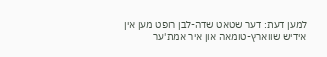למען דעת: דער שטאט שדה-לבן רופט מען אין אידיש שווארץ-טומאה און איר אמת'ער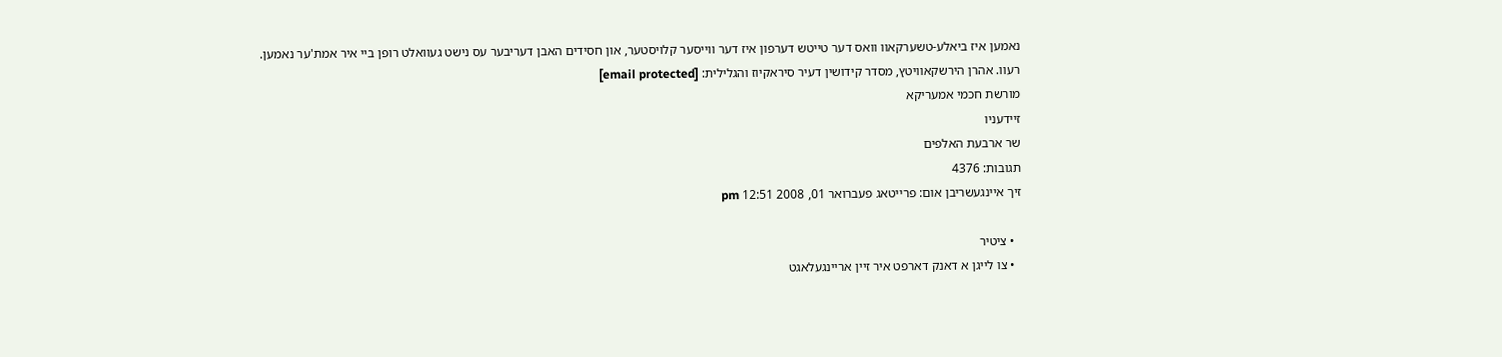נאמען איז ביאלע-טשערקאוו וואס דער טייטש דערפון איז דער ווייסער קלויסטער, און חסידים האבן דעריבער עס נישט געוואלט רופן ביי איר אמת'ער נאמען.
רעוו. אהרן הירשקאוויטץ, מסדר קידושין דעיר סיראקיוז והגלילית: [email protected]
מורשת חכמי אמעריקא
זיידעניו
שר ארבעת האלפים
תגובות: 4376
זיך איינגעשריבן אום: פרייטאג פעברואר 01, 2008 12:51 pm

  • ציטיר
  • צו לייגן א דאנק דארפט איר זיין אריינגעלאגט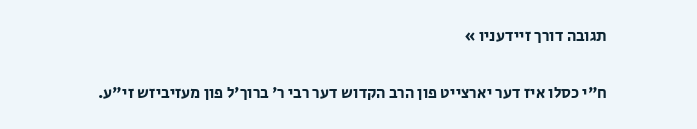תגובה דורך זיידעניו »

ח"י כסלו איז דער יארצייט פון הרב הקדוש דער רבי ר' ברוך'ל פון מעזיביזש זי"ע.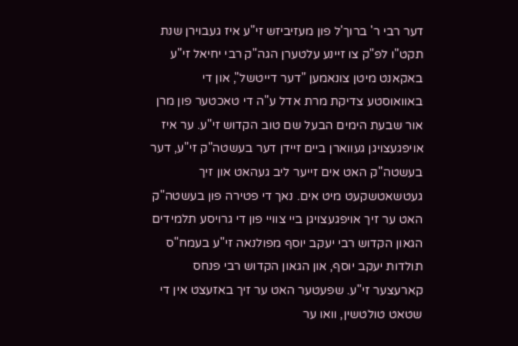דער רבי ר' ברוך'ל פון מעזיביזש זי"ע איז געבוירן שנת תקט"ו לפ"ק צו זיינע עלטערן הגה"ק רבי יחיאל זי"ע באקאנט מיטן צונאמען "דער דייטשל", און די באוואוסטע צדיקת מרת אדל ע"ה די טאכטער פון מרן אור שבעת הימים הבעל שם טוב הקדוש זי"ע. ער איז אויפגעצויגן געווארן ביים זיידן דער בעשטה"ק זי"ע, דער בעשטה"ק האט אים זייער ליב געהאט און זיך געטשאטשקעט מיט אים. נאך די פטירה פון בעשטה"ק האט ער זיך אויפגעצויגן ביי צוויי פון די גרויסע תלמידים הגאון הקדוש רבי יעקב יוסף מפולנאה זי"ע בעמח"ס תולדות יעקב יוסף, און הגאון הקדוש רבי פנחס קארעצער זי"ע. שפעטער האט ער זיך באזעצט אין די שטאט טולטשין, וואו ער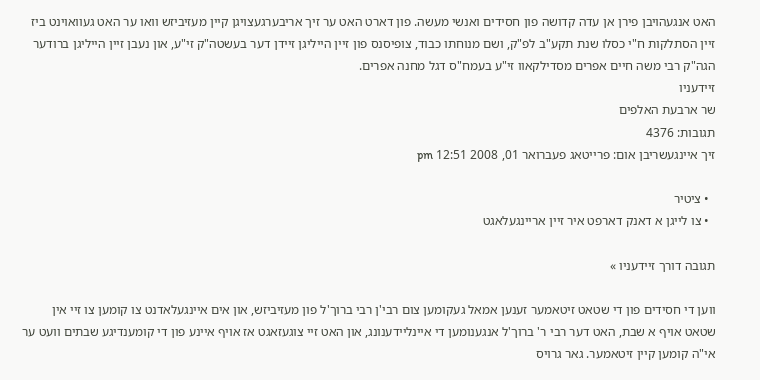האט אנגעהויבן פירן אן עדה קדושה פון חסידים ואנשי מעשה. פון דארט האט ער זיך אריבערגעצויגן קיין מעזיביזש וואו ער האט געוואוינט ביז זיין הסתלקות ח"י כסלו שנת תקע"ב לפ"ק, ושם מנוחתו כבוד, צופיסנס פון זיין הייליגן זיידן דער בעשטה"ק זי"ע, און נעבן זיין הייליגן ברודער הגה"ק רבי משה חיים אפרים מסדילקאוו זי"ע בעמח"ס דגל מחנה אפרים.
זיידעניו
שר ארבעת האלפים
תגובות: 4376
זיך איינגעשריבן אום: פרייטאג פעברואר 01, 2008 12:51 pm

  • ציטיר
  • צו לייגן א דאנק דארפט איר זיין אריינגעלאגט

תגובה דורך זיידעניו »

ווען די חסידים פון די שטאט זיטאמער זענען אמאל געקומען צום רבי'ן רבי ברוך'ל פון מעזיביזש, און אים איינגעלאדנט צו קומען צו זיי אין שטאט אויף א שבת, האט דער רבי ר' ברוך'ל אנגענומען די איינליידענונג, און האט זיי צוגעזאגט אז אויף איינע פון די קומענדיגע שבתים וועט ער אי"ה קומען קיין זיטאמער. גאר גרויס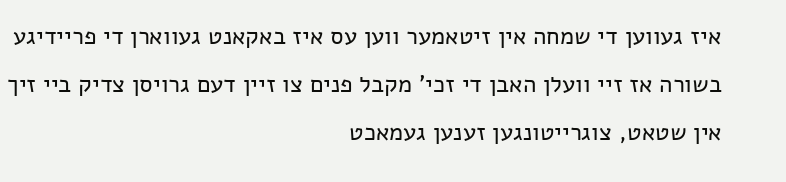איז געווען די שמחה אין זיטאמער ווען עס איז באקאנט געווארן די פריידיגע בשורה אז זיי וועלן האבן די זכי' מקבל פנים צו זיין דעם גרויסן צדיק ביי זיך אין שטאט, צוגרייטונגען זענען געמאכט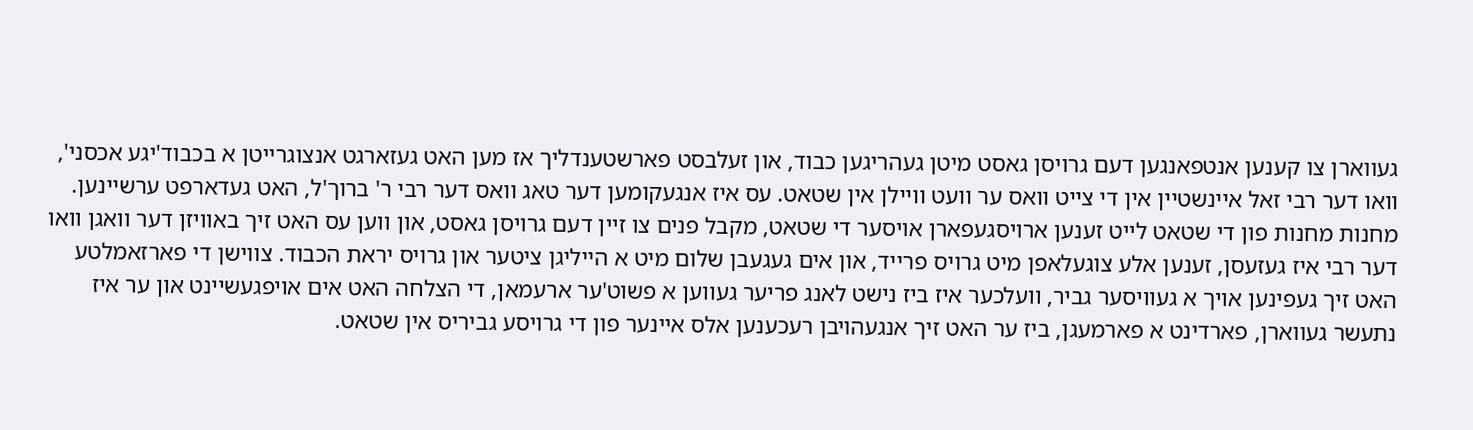געווארן צו קענען אנטפאנגען דעם גרויסן גאסט מיטן געהריגען כבוד, און זעלבסט פארשטענדליך אז מען האט געזארגט אנצוגרייטן א בכבוד'יגע אכסני', וואו דער רבי זאל איינשטיין אין די צייט וואס ער וועט וויילן אין שטאט. עס איז אנגעקומען דער טאג וואס דער רבי ר' ברוך'ל, האט געדארפט ערשיינען. מחנות מחנות פון די שטאט לייט זענען ארויסגעפארן אויסער די שטאט, מקבל פנים צו זיין דעם גרויסן גאסט, און ווען עס האט זיך באוויזן דער וואגן וואו דער רבי איז געזעסן, זענען אלע צוגעלאפן מיט גרויס פרייד, און אים געגעבן שלום מיט א הייליגן ציטער און גרויס יראת הכבוד. צווישן די פארזאמלטע האט זיך געפינען אויך א געוויסער גביר, וועלכער איז ביז נישט לאנג פריער געווען א פשוט'ער ארעמאן, די הצלחה האט אים אויפגעשיינט און ער איז נתעשר געווארן, פארדינט א פארמעגן, ביז ער האט זיך אנגעהויבן רעכענען אלס איינער פון די גרויסע גביריס אין שטאט.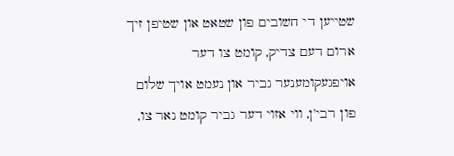שטייען די חשובים פון שטאט און שטיפן זיך ארום דעם צדיק, קומט צו דער אויפגעקומענער גביר און נעמט אויך שלום פון רבי'ן, ווי אזוי דער גביר קומט נאר צו,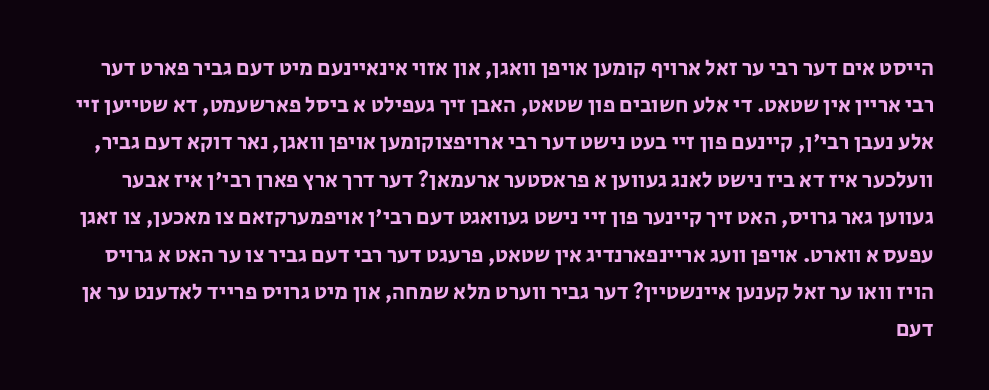הייסט אים דער רבי ער זאל ארויף קומען אויפן וואגן, און אזוי אינאיינעם מיט דעם גביר פארט דער רבי אריין אין שטאט. די אלע חשובים פון שטאט, האבן זיך געפילט א ביסל פארשעמט, דא שטייען זיי אלע נעבן רבי'ן, קיינעם פון זיי בעט נישט דער רבי ארויפצוקומען אויפן וואגן, נאר דוקא דעם גביר, וועלכער איז דא ביז נישט לאנג געווען א פראסטער ארעמאן? דער דרך ארץ פארן רבי'ן איז אבער געווען גאר גרויס, האט זיך קיינער פון זיי נישט געוואגט דעם רבי'ן אויפמערקזאם צו מאכען, צו זאגן עפעס א ווארט. אויפן וועג אריינפארנדיג אין שטאט, פרעגט דער רבי דעם גביר צו ער האט א גרויס הויז וואו ער זאל קענען איינשטיין? דער גביר ווערט מלא שמחה, און מיט גרויס פרייד לאדענט ער אן דעם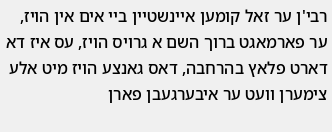רבי'ן ער זאל קומען איינשטיין ביי אים אין הויז, ער פארמאגט ברוך השם א גרויס הויז, עס איז דא דארט פלאץ בהרחבה, דאס גאנצע הויז מיט אלע צימערן וועט ער איבערגעבן פארן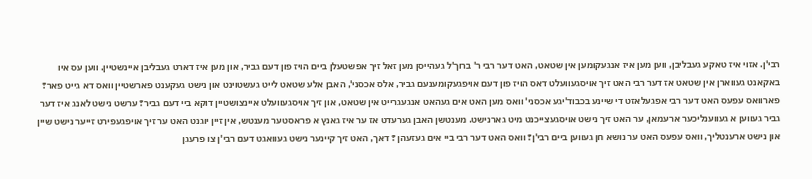רבי'ן. אזוי איז טאקע געבליבן, ווען מען איז אנגעקומען אין שטאט, האט דער רבי ר' ברוך'ל געהייסן מען זאל זיך אפשטעלן ביים הויז פון דעם גביר, און מען איז דארט געבליבן איינשטיין. ווען עס איו באקאנט געווארן אין שטאט אז דער רבי האט זיך אויסגעוועלט דאס הויז פון דעם אויפגעקומענעם גביר, אלס אכסני', האבן אלע שטאט לייט געשטוינט און נישט געקענט פארשטיין וואס דא גייט פאר? פארוואס עפעס האט דער רבי אפגעלאזט די שיינע בכבוד'יגע אכסני' וואס מען האט אים געהאט אנגעגרייט אין שטאט, און זיך אויסגעוועלט איינצושטיין דוקא ביי דעם גביר? ערשט נישט לאנג איז דער גביר געווען א געווענליכער ארעמאן, ער האט זיך נישט אויסגעצייכנט מיט גארנישט. מענטשן האבן גערעדט אז ער איז גאנץ א פראסטער מענטש, אין זיין יוגנט האט ער זיך אויפגעפירט זייער נישט שיין און נישט ארענטליך, וואס עפעס האט ער נושא חן געווען ביים רבי'ן? וואס האט דער רבי ביי אים געזעהן ? דאך, האט זיך קיינער נישט געוואגט דעם רבי'ן צו פרעגן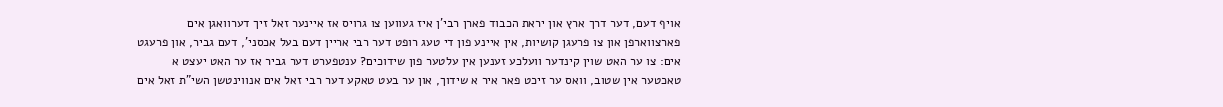אויף דעם, דער דרך ארץ און יראת הכבוד פארן רבי'ן איז געווען צו גרויס אז איינער זאל זיך דערוואגן אים פארצווארפן און צו פרעגן קושיות, אין איינע פון די טעג רופט דער רבי אריין דעם בעל אכסני', דעם גביר, און פרעגט אים: צו ער האט שוין קינדער וועלכע זענען אין עלטער פון שידוכים? ענטפערט דער גביר אז ער האט יעצט א טאכטער אין שטוב, וואס ער זיכט פאר איר א שידוך, און ער בעט טאקע דער רבי זאל אים אנווינטשן השי"ת זאל אים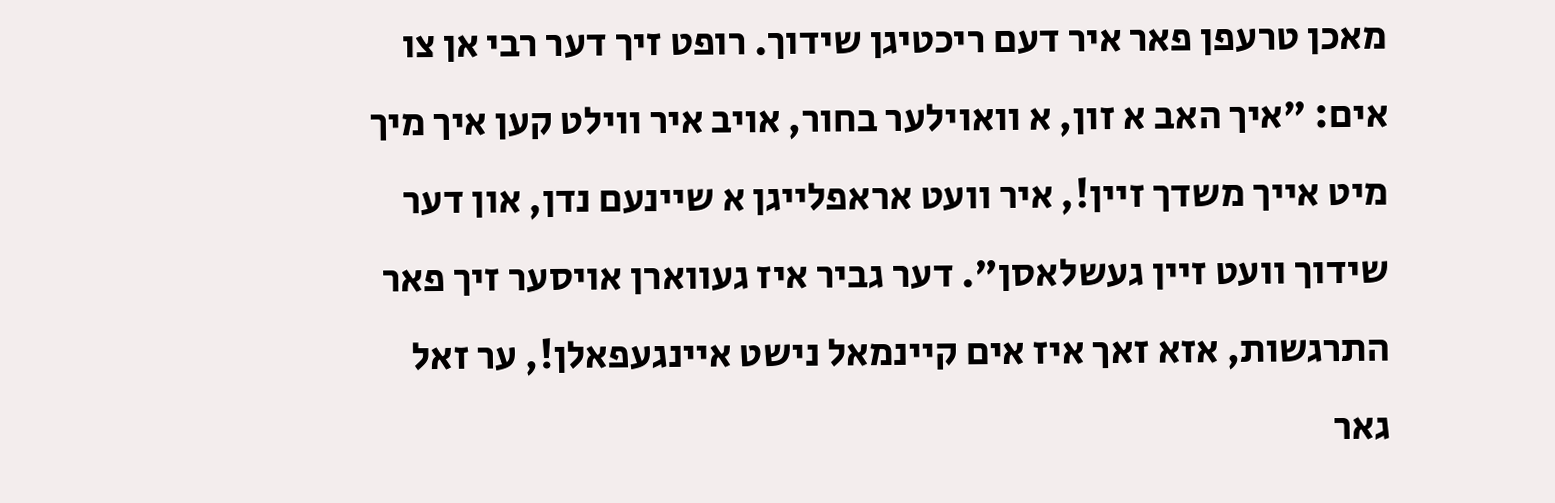מאכן טרעפן פאר איר דעם ריכטיגן שידוך. רופט זיך דער רבי אן צו אים: "איך האב א זון, א וואוילער בחור, אויב איר ווילט קען איך מיך מיט אייך משדך זיין!, איר וועט אראפלייגן א שיינעם נדן, און דער שידוך וועט זיין געשלאסן". דער גביר איז געווארן אויסער זיך פאר התרגשות, אזא זאך איז אים קיינמאל נישט איינגעפאלן!, ער זאל גאר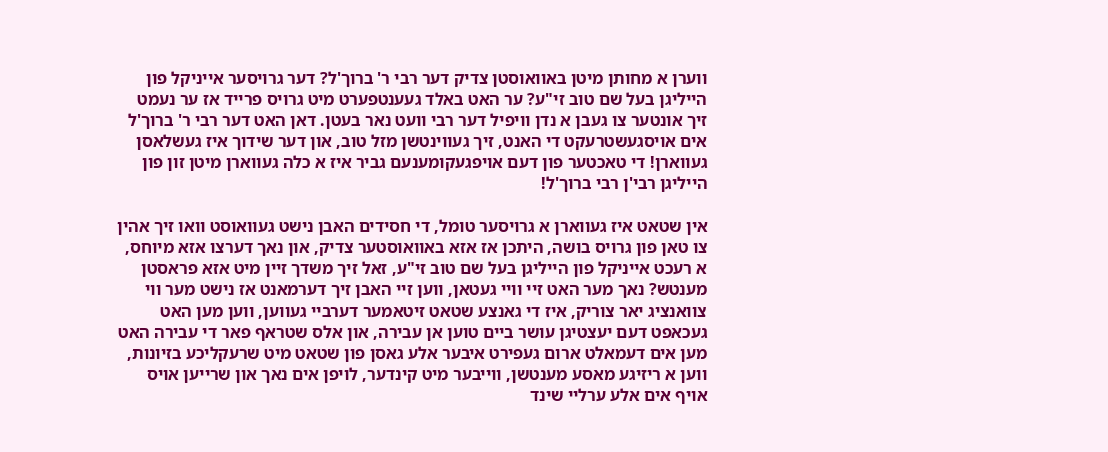ווערן א מחותן מיטן באוואוסטן צדיק דער רבי ר' ברוך'ל? דער גרויסער אייניקל פון הייליגן בעל שם טוב זי"ע? ער האט באלד געענטפערט מיט גרויס פרייד אז ער נעמט זיך אונטער צו געבן א נדן וויפיל דער רבי וועט נאר בעטן. דאן האט דער רבי ר' ברוך'ל אים אויסגעשטרעקט די האנט, זיך געווינטשן מזל טוב, און דער שידוך איז געשלאסן געווארן! די טאכטער פון דעם אויפגעקומענעם גביר איז א כלה געווארן מיטן זון פון הייליגן רבי'ן רבי ברוך'ל!

אין שטאט איז געווארן א גרויסער טומל, די חסידים האבן נישט געוואוסט וואו זיך אהין צו טאן פון גרויס בושה, היתכן אז אזא באוואוסטער צדיק, און נאך דערצו אזא מיוחס, א רעכט אייניקל פון הייליגן בעל שם טוב זי"ע, זאל זיך משדך זיין מיט אזא פראסטן מענטש? נאך מער האט זיי וויי געטאן, ווען זיי האבן זיך דערמאנט אז נישט מער ווי צוואנציג יאר צוריק, איז די גאנצע שטאט זיטאמער דערביי געווען, ווען מען האט געכאפט דעם יעצטיגן עושר ביים טוען אן עבירה, און אלס שטראף פאר די עבירה האט מען אים דעמאלט ארום געפירט איבער אלע גאסן פון שטאט מיט שרעקליכע בזיונות, ווען א ריזיגע מאסע מענטשן, ווייבער מיט קינדער, לויפן אים נאך און שרייען אויס אויף אים אלע ערליי שינד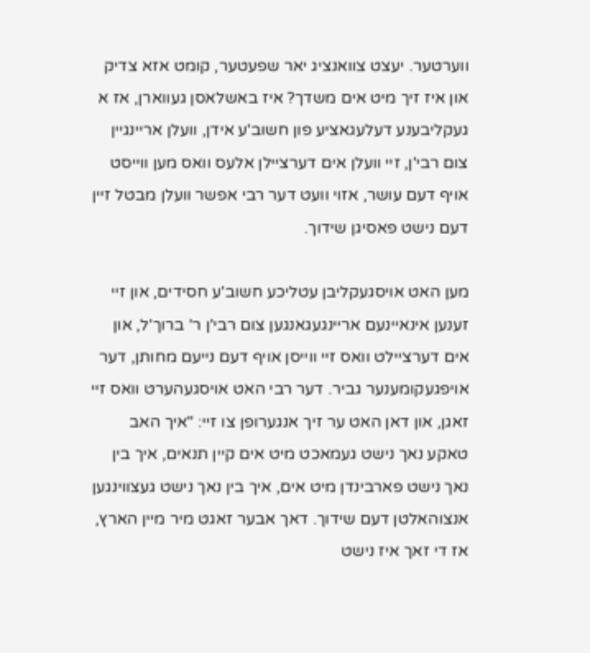ווערטער. יעצט צוואנציג יאר שפעטער, קומט אזא צדיק און איז זיך מיט אים משדך? איז באשלאסן געווארן, אז א געקליבענע דעלעגאציע פון חשוב'ע אידן, וועלן אריינגיין צום רבי'ן, זיי וועלן אים דערציילן אלעס וואס מען ווייסט אויף דעם עושר, אזוי וועט דער רבי אפשר וועלן מבטל זיין דעם נישט פאסיגן שידוך.

מען האט אויסגעקליבן עטליכע חשוב'ע חסידים, און זיי זענען אינאיינעם אריינגעגאנגען צום רבי'ן ר' ברוך'ל, און אים דערציילט וואס זיי ווייסן אויף דעם נייעם מחותן, דער אויפגעקומענער גביר. דער רבי האט אויסגעהערט וואס זיי זאגן, און דאן האט ער זיך אנגערופן צו זיי: "איך האב טאקע נאך נישט געמאכט מיט אים קיין תנאים, איך בין נאך נישט פארבינדן מיט אים, איך בין נאך נישט געצווינגען אנצוהאלטן דעם שידוך. דאך אבער זאגט מיר מיין הארץ, אז די זאך איז נישט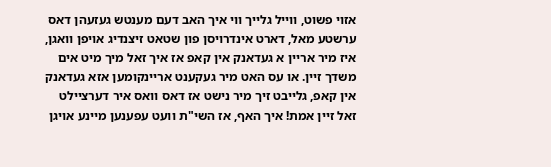אזוי פשוט, ווייל גלייך ווי איך האב דעם מענטש געזעהן דאס ערשטע מאל, דארט אינדרויסן פון שטאט זיצנדיג אויפן וואגן, איז מיר אריין א געדאנק אין קאפ אז איך זאל מיך מיט אים משדך זיין. או עס האט מיר געקענט אריינקומען אזא געדאנק אין קאפ, גלייבט זיך מיר נישט אז דאס וואס איר דערציילט זאל זיין אמת! איך האף, אז השי"ת וועט עפענען מיינע אויגן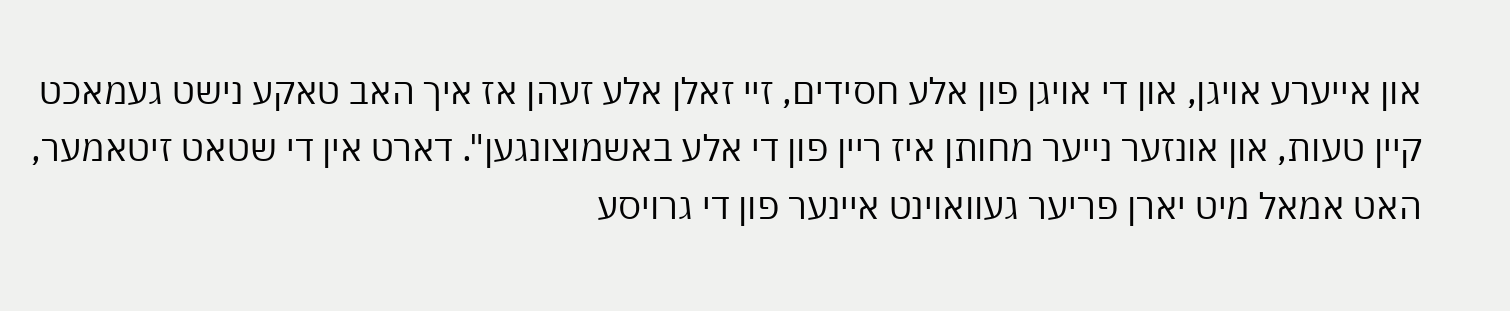און אייערע אויגן, און די אויגן פון אלע חסידים, זיי זאלן אלע זעהן אז איך האב טאקע נישט געמאכט קיין טעות, און אונזער נייער מחותן איז ריין פון די אלע באשמוצונגען". דארט אין די שטאט זיטאמער, האט אמאל מיט יארן פריער געוואוינט איינער פון די גרויסע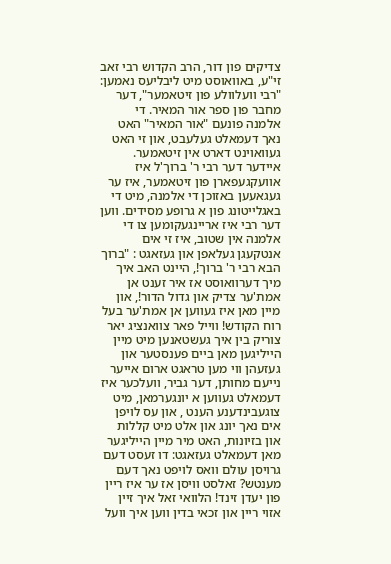צדיקים פון דור, הרב הקדוש רבי זאב זי"ע, באוואוסט מיט ליבליעס נאמען: "רבי וועלוולע פון זיטאמער", דער מחבר פון ספר אור המאיר. די אלמנה פונעם "אור המאיר" האט נאך דעמאלט געלעבט, און זי האט געוואוינט דארט אין זיטאמער. איידער דער רבי ר' ברוך'ל איז אוועקגעפארן פון זיטאמער, איז ער געגאעען באזוכן די אלמנה, מיט די באגלייטונג פון א גרופע מסידים. ווען דער רבי איז אריינגעקומען צו די אלמנה אין שטוב, איז זי אים אנטקעגן געלאפן און געזאגט : "ברוך הבא רבי ר' ברוך!, היינט האב איך מיך דערוואוסט אז איר זענט אן אמת'ער צדיק און גדול הדור!, און מיין מאן איז געווען אן אמת'ער בעל רוח הקודש! ווייל פאר צוואנציג יאר צוריק בין איך געשטאנען מיט מיין הייליגען מאן ביים פענסטער און געזעהן ווי מען טראגט ארום אייער נייעם מחותן, דער גביר, וועלכער איז דעמאלט געווען א יונגערמאן, מיט צוגעבינדענע הענט , און עס לויפן אים נאך יונג און אלט מיט קללות און בזיונות, האט מיר מיין הייליגער מאן דעמאלט געזאגט: דו זעסט דעם גרויסן עולם וואס לויפט נאך דעם מענטש? זאלסט וויסן אז ער איז ריין פון יעדן זינד! הלוואי זאל איך זיין אזוי ריין און זכאי בדין ווען איך וועל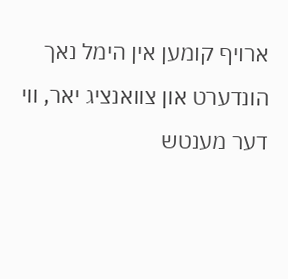ארויף קומען אין הימל נאך הונדערט און צוואנציג יאר, ווי דער מענטש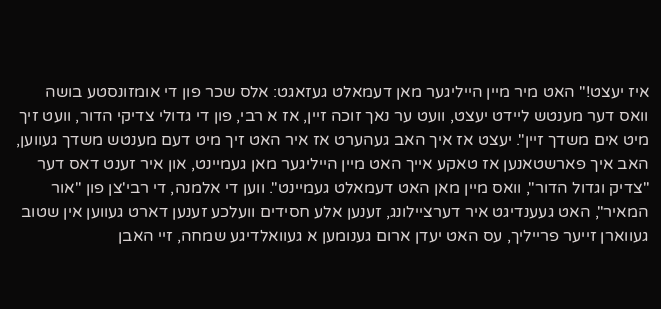איז יעצט!" האט מיר מיין הייליגער מאן דעמאלט געזאגט: אלס שכר פון די אומזונסטע בושה וואס דער מענטש ליידט יעצט, וועט ער נאך זוכה זיין, אז א רבי, פון די גדולי צדיקי הדור, וועט זיך מיט אים משדך זיין". יעצט אז איך האב געהערט אז איר האט זיך מיט דעם מענטש משדך געווען, האב איך פארשטאנען אז טאקע אייך האט מיין הייליגער מאן געמיינט, און איר זענט דאס דער "צדיק וגדול הדור", וואס מיין מאן האט דעמאלט געמיינט". ווען די אלמנה, די רבי'צן פון "אור המאיר", האט געענדיגט איר דערציילונג, זענען אלע חסידים וועלכע זענען דארט געווען אין שטוב געווארן זייער פרייליך, עס האט יעדן ארום גענומען א געוואלדיגע שמחה, זיי האבן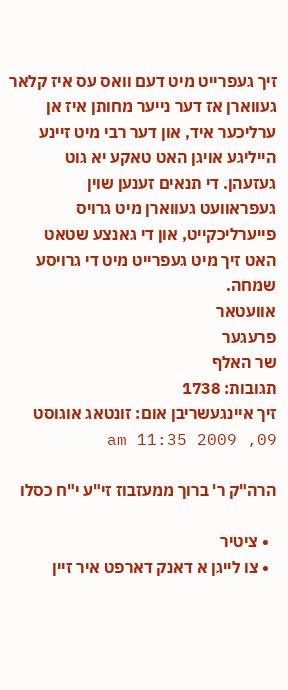זיך געפרייט מיט דעם וואס עס איז קלאר געווארן אז דער נייער מחותן איז אן ערליכער איד, און דער רבי מיט זיינע הייליגע אויגן האט טאקע יא גוט געזעהן. די תנאים זענען שוין געפראוועט געווארן מיט גרויס פייערליכקייט, און די גאנצע שטאט האט זיך מיט געפרייט מיט די גרויסע שמחה.
אוועטאר
פרעגער
שר האלף
תגובות: 1738
זיך איינגעשריבן אום: זונטאג אוגוסט 09, 2009 11:35 am

הרה"ק ר' ברוך ממעזבוז זי"ע י"ח כסלו

  • ציטיר
  • צו לייגן א דאנק דארפט איר זיין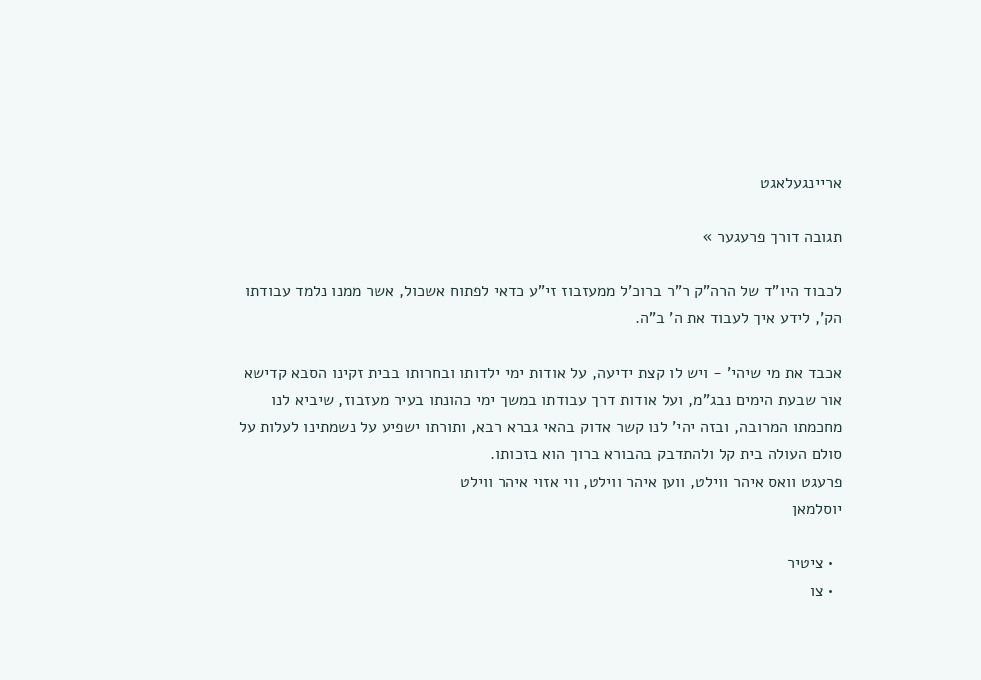אריינגעלאגט

תגובה דורך פרעגער »

לכבוד היו"ד של הרה"ק ר"ר ברוכ'ל ממעזבוז זי"ע כדאי לפתוח אשכול, אשר ממנו נלמד עבודתו הק', לידע איך לעבוד את ה' ב"ה.

אכבד את מי שיהי' - ויש לו קצת ידיעה, על אודות ימי ילדותו ובחרותו בבית זקינו הסבא קדישא אור שבעת הימים נבג"מ, ועל אודות דרך עבודתו במשך ימי כהונתו בעיר מעזבוז, שיביא לנו מחכמתו המרובה, ובזה יהי' לנו קשר אדוק בהאי גברא רבא, ותורתו ישפיע על נשמתינו לעלות על סולם העולה בית קל ולהתדבק בהבורא ברוך הוא בזכותו.
פרעגט וואס איהר ווילט, ווען איהר ווילט, ווי אזוי איהר ווילט
יוסלמאן

  • ציטיר
  • צו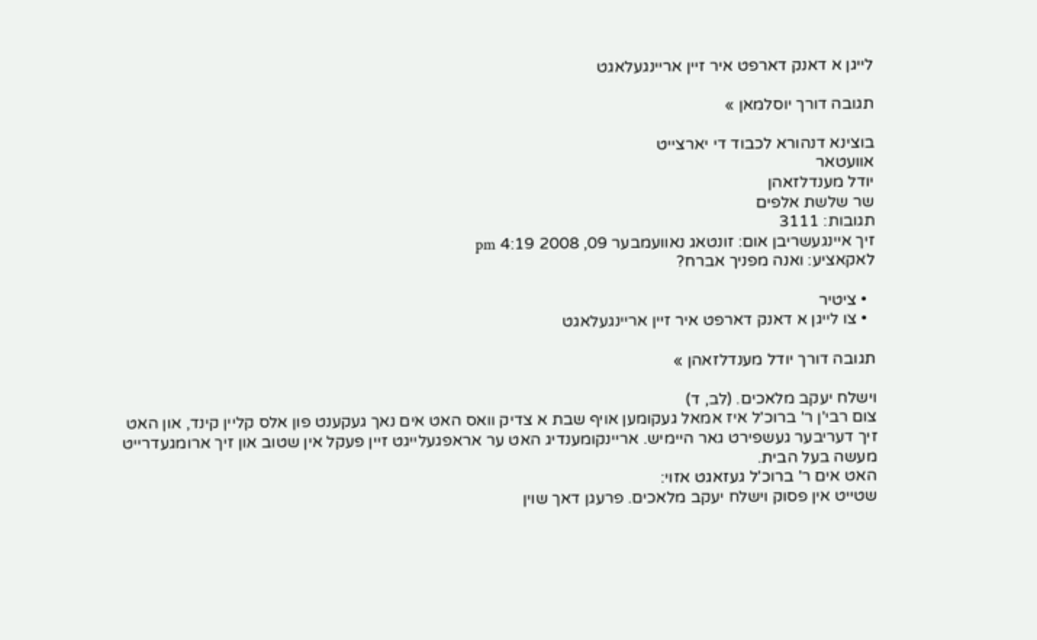לייגן א דאנק דארפט איר זיין אריינגעלאגט

תגובה דורך יוסלמאן »

בוצינא דנהורא לכבוד די יארצייט
אוועטאר
יודל מענדלזאהן
שר שלשת אלפים
תגובות: 3111
זיך איינגעשריבן אום: זונטאג נאוועמבער 09, 2008 4:19 pm
לאקאציע: ואנה מפניך אברח?

  • ציטיר
  • צו לייגן א דאנק דארפט איר זיין אריינגעלאגט

תגובה דורך יודל מענדלזאהן »

וישלח יעקב מלאכים. (לב, ד)
צום רבי'ן ר' ברוכ'ל איז אמאל געקומען אויף שבת א צדיק וואס האט אים נאך געקענט פון אלס קליין קינד, און האט זיך דעריבער געשפירט גאר היימיש. אריינקומענדיג האט ער אראפגעלייגט זיין פעקל אין שטוב און זיך ארומגעדרייט מעשה בעל הבית.
האט אים ר' ברוכ'ל געזאגט אזוי:
שטייט אין פסוק וישלח יעקב מלאכים. פרעגן דאך שוין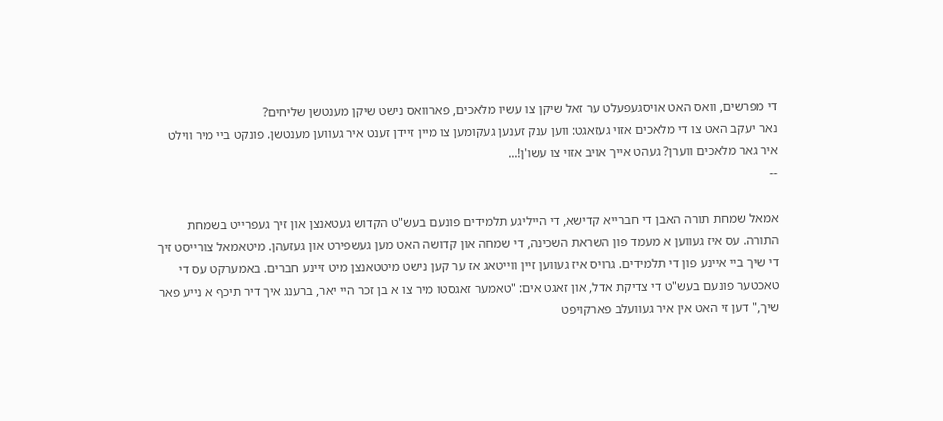די מפרשים, וואס האט אויסגעפעלט ער זאל שיקן צו עשיו מלאכים, פארוואס נישט שיקן מענטשן שליחים?
נאר יעקב האט צו די מלאכים אזוי געזאגט: ווען ענק זענען געקומען צו מיין זיידן זענט איר געווען מענטשן. פונקט ביי מיר ווילט איר גאר מלאכים ווערן? געהט אייך אויב אזוי צו עשו'ן!...
--

אמאל שמחת תורה האבן די חברייא קדישא, די הייליגע תלמידים פונעם בעש"ט הקדוש געטאנצן און זיך געפרייט בשמחת התורה. עס איז געווען א מעמד פון השראת השכינה, די שמחה און קדושה האט מען געשפירט און געזעהן. מיטאמאל צורייסט זיך די שיך ביי איינע פון די תלמידים. גרויס איז געווען זיין ווייטאג אז ער קען נישט מיטטאנצן מיט זיינע חברים. באמערקט עס די טאכטער פונעם בעש"ט די צדיקת אדל, און זאגט אים: "טאמער זאגסטו מיר צו א בן זכר היי יאר, ברענג איך דיר תיכף א נייע פאר שיך," דען זי האט אין איר געוועלב פארקויפט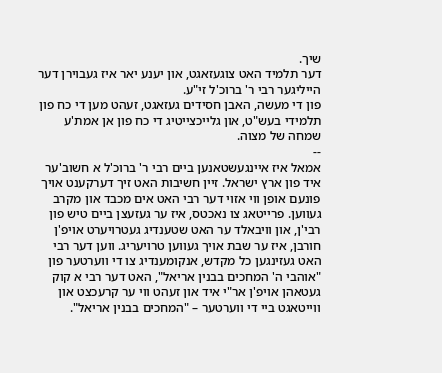שיך.
דער תלמיד האט צוגעזאגט, און יענע יאר איז געבוירן דער הייליגער רבי ר' ברוכ'ל זי"ע.
פון די מעשה, האבן חסידים געזאגט, זעהט מען די כח פון תלמידי בעש"ט, און גלייכצייטיג די כח פון אן אמת'ע שמחה של מצוה.
--
אמאל איז איינגעשטאנען ביים רבי ר' ברוכ'ל א חשוב'ער איד פון ארץ ישראל. זיין חשיבות האט זיך דערקענט אויך פונעם אופן ווי אזוי דער רבי האט אים מכבד און מקרב געווען. פרייטאג צו נאכטס, איז ער געזעצן ביים טיש פון רבי'ן, און וויבאלד ער האט שטענדיג געטרויערט אויפ'ן חורבן, איז ער שבת אויך געווען טרויעריג. ווען דער רבי האט געזינגען כל מקדש, אנקומענדיג צו די ווערטער פון "אוהבי ה' המחכים בבנין אריאל", האט דער רבי א קוק געטאהן אויפ'ן אר"י איד און זעהט ווי ער קרעכצט און ווייטאגט ביי די ווערטער – "המחכים בבנין אריאל".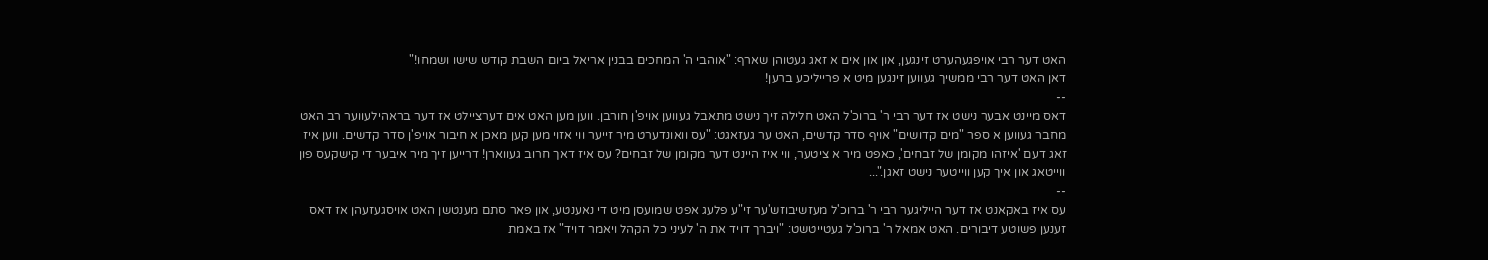האט דער רבי אויפגעהערט זינגען, און און אים א זאג געטוהן שארף: "אוהבי ה' המחכים בבנין אריאל ביום השבת קודש שישו ושמחו!"
דאן האט דער רבי ממשיך געווען זינגען מיט א פרייליכע ברען!
--
דאס מיינט אבער נישט אז דער רבי ר' ברוכ'ל האט חלילה זיך נישט מתאבל געווען אויפ'ן חורבן. ווען מען האט אים דערציילט אז דער בראהילעווער רב האט מחבר געווען א ספר "מים קדושים" אויף סדר קדשים, האט ער געזאגט: "עס וואונדערט מיר זייער ווי אזוי מען קען מאכן א חיבור אויפ'ן סדר קדשים. ווען איז זאג דעם 'איזהו מקומן של זבחים', כאפט מיר א ציטער, ווי איז היינט דער מקומן של זבחים? עס איז דאך חרוב געווארן! דרייען זיך מיר איבער די קישקעס פון ווייטאג און איך קען ווייטער נישט זאגן."...
--
עס איז באקאנט אז דער הייליגער רבי ר' ברוכ'ל מעזשיבוזש'ער זי"ע פלעג אפט שמועסן מיט די נאענטע, און פאר סתם מענטשן האט אויסגעזעהן אז דאס זענען פשוטע דיבורים. האט אמאל ר' ברוכ'ל געטייטשט: "ויברך דויד את ה' לעיני כל הקהל ויאמר דויד" אז באמת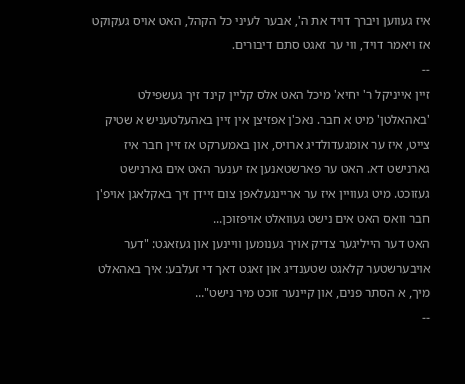איז געווען ויברך דויד את ה', אבער לעיני כל הקהל, האט אויס געקוקט אז ויאמר דויד, ווי ער זאגט סתם דיבורים.
--
זיין אייניקל ר' יחיא' מיכל האט אלס קליין קינד זיך געשפילט 'באהאלטן' מיט א חבר. נאכ'ן אפזיצן אין זיין באהעלטעניש א שטיק צייט, איז ער אומגעדולדיג ארויס, און באמערקט אז זיין חבר איז גארנישט דא. האט ער פארשטאנען אז יענער האט אים גארנישט געזוכט. מיט געוויין איז ער אריינגעלאפן צום זיידן זיך באקלאגן אויפ'ן חבר וואס האט אים נישט געוואלט אויפזוכן...
האט דער הייליגער צדיק אויך גענומען וויינען און געזאגט: "דער אויבערשטער קלאגט שטענדיג און זאגט דאך די זעלבע: איך באהאלט מיך, א הסתר פנים, און קיינער זוכט מיר נישט"...
--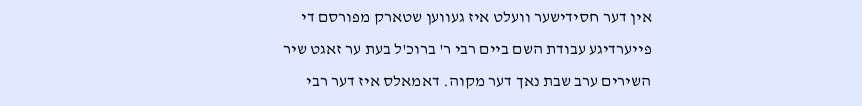אין דער חסידישער וועלט איז געווען שטארק מפורסם די פייערדיגע עבודת השם ביים רבי ר' ברוכ'ל בעת ער זאגט שיר השירים ערב שבת נאך דער מקוה. דאמאלס איז דער רבי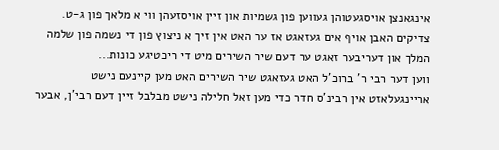אינגאנצן אויסגעטוהן געווען פון גשמיות און זיין אויסזעהן ווי א מלאך פון ג-ט. צדיקים האבן אויף אים געזאגט אז ער האט אין זיך א ניצוץ פון די נשמה פון שלמה המלך און דעריבער זאגט ער דעם שיר השירים מיט די ריכטיגע כונות...
ווען דער רבי ר' ברוכ'ל האט געזאגט שיר השירים האט מען קיינעם נישט אריינגעלאזט אין רבינ'ס חדר כדי מען זאל חלילה נישט מבלבל זיין דעם רבי'ן, אבער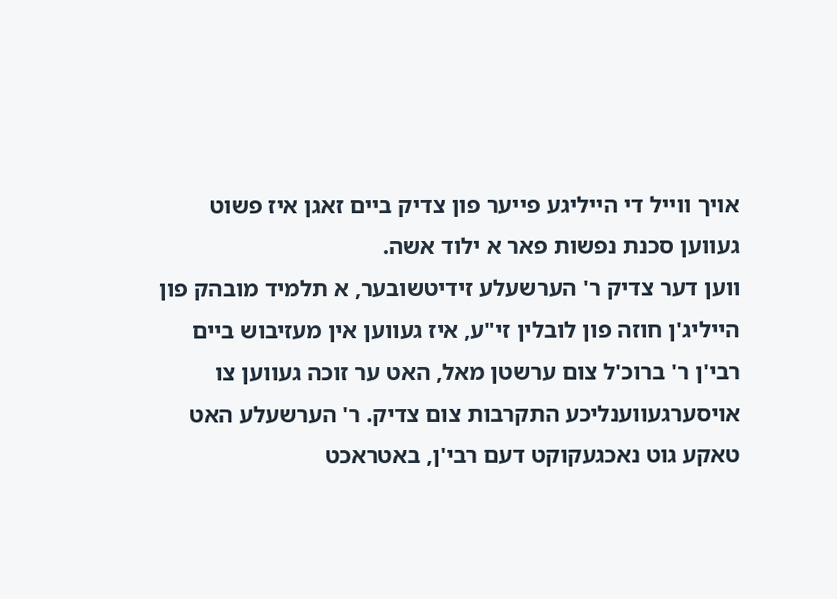אויך ווייל די הייליגע פייער פון צדיק ביים זאגן איז פשוט געווען סכנת נפשות פאר א ילוד אשה.
ווען דער צדיק ר' הערשעלע זידיטשובער, א תלמיד מובהק פון הייליג'ן חוזה פון לובלין זי"ע, איז געווען אין מעזיבוש ביים רבי'ן ר' ברוכ'ל צום ערשטן מאל, האט ער זוכה געווען צו אויסערגעווענליכע התקרבות צום צדיק. ר' הערשעלע האט טאקע גוט נאכגעקוקט דעם רבי'ן, באטראכט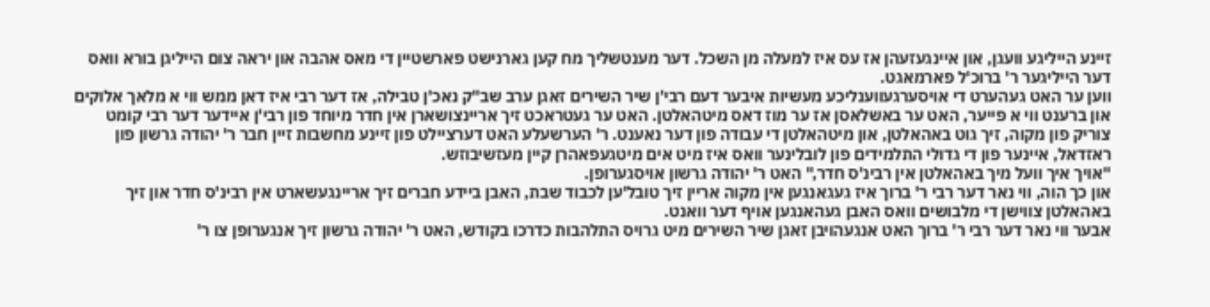זיינע הייליגע וועגן, און איינגעזעהן אז עס איז למעלה מן השכל. דער מענטשליך מח קען גארנישט פארשטיין די מאס אהבה און יראה צום הייליגן בורא וואס דער הייליגער ר' ברוכ'ל פארמאגט.
ווען ער האט געהערט די אויסערגעווענליכע מעשיות איבער דעם רבי'ן שיר השירים זאגן ערב שב"ק נאכ'ן טבילה, אז דער רבי איז דאן ממש ווי א מלאך אלוקים און ברענט ווי א פייער, האט ער באשלאסן אז ער מוז דאס מיטהאלטן. האט ער געטראכט זיך אריינצושארן אין חדר מיוחד פון רבי'ן איידער דער רבי קומט צוריק פון מקוה, זיך גוט באהאלטן, און מיטהאלטן די עבודה פון דער נאענט. ר' הערשעלע האט דערציילט פון זיינע מחשבות זיין חבר ר' יהודה גרשון פון ראזדאל, איינער פון די גדולי התלמידים פון לובלינער וואס איז מיט אים מיטגעפאהרן קיין מעזשיבוזש.
"אויך איך וועל מיך באהאלטן אין רבינ'ס חדר," האט ר' יהודה גרשון אויסגערופן.
און כך הוה, ווי נאר דער רבי ר' ברוך איז געגאנגען אין מקוה אריין זיך טובל'ען לכבוד שבת, האבן ביידע חברים זיך אריינגעשארט אין רבינ'ס חדר און זיך באהאלטן צווישן די מלבושים וואס האבן געהאנגען אויף דער וואנט.
אבער ווי נאר דער רבי ר' ברוך האט אנגעהויבן זאגן שיר השירים מיט גרויס התלהבות כדרכו בקודש, האט ר' יהודה גרשון זיך אנגערופן צו ר'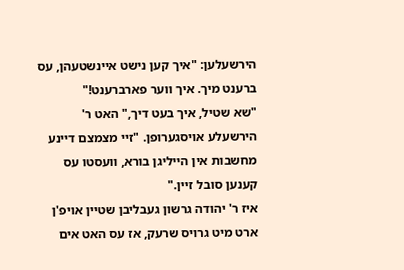הירשעלען: "איך קען נישט איינשטעהן, עס ברענט מיך. איך ווער פארברענט!"
"שא שטיל, איך בעט דיך," האט ר' הירשעלע אויסגערופן. "זיי מצמצם דיינע מחשבות אין הייליגן בורא, וועסטו עס קענען סובל זיין."
איז ר' יהודה גרשון געבליבן שטיין אויפ'ן ארט מיט גרויס שרעק, אז עס האט אים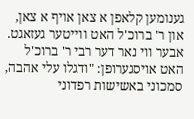גענומען קלאפן א צאן אויף א צאן, און ר' ברוכ'ל האט ווייטער געזאגט.
אבער ווי נאר דער רבי ר' ברוכ'ל האט אויסגערופן: "ודגלו עלי אהבה, סמכוני באשישות רפדוני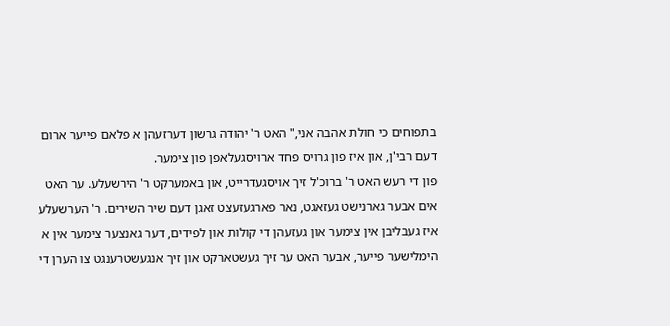בתפוחים כי חולת אהבה אני," האט ר' יהודה גרשון דערזעהן א פלאם פייער ארום דעם רבי'ן, און איז פון גרויס פחד ארויסגעלאפן פון צימער.
פון די רעש האט ר' ברוכ'ל זיך אויסגעדרייט, און באמערקט ר' הירשעלע. ער האט אים אבער גארנישט געזאגט, נאר פארגעזעצט זאגן דעם שיר השירים. ר' הערשעלע איז געבליבן אין צימער און געזעהן די קולות און לפידים, דער גאנצער צימער אין א הימלישער פייער, אבער האט ער זיך געשטארקט און זיך אנגעשטרענגט צו הערן די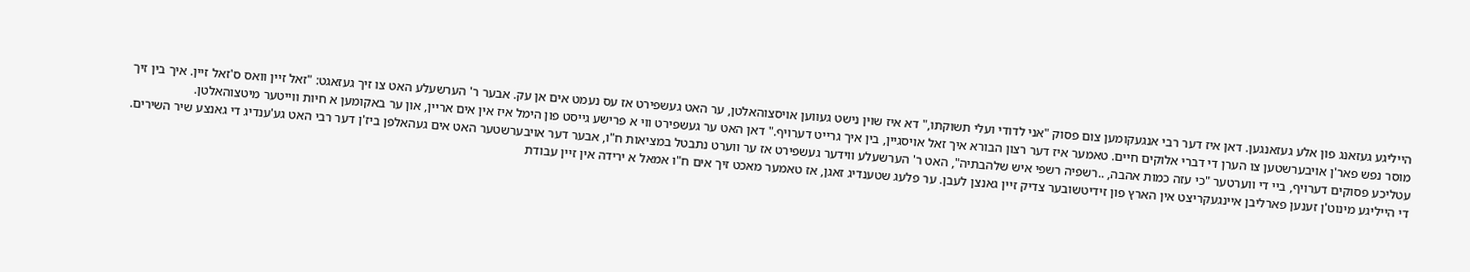הייליגע געזאנג פון אלע געזאנגען. דאן איז דער רבי אנגעקומען צום פסוק "אני לדודי ועלי תשוקתו," דא איז שוין נישט געווען אויסצוהאלטן, ער האט געשפירט אז עס נעמט אים אן עק. אבער ר' הערשעלע האט צו זיך געזאגט: "זאל זיין וואס ס'זאל זיין. איך בין זיך מוסר נפש פאר'ן אויבערשטען צו הערן די דברי אלוקים חיים. טאמער איז דער רצון הבורא איך זאל אויסגיין, בין איך גרייט דערויף." דאן האט ער געשפירט ווי א פרישע גייסט פון הימל איז אין אים אריין, און ער באקומען א חיות ווייטער מיטצוהאלטן.
עטליכע פסוקים דערויף, ביי די ווערטער "כי עזה כמות אהבה, ..רשפיה רשפי איש שלהבתיה", האט ר' הערשעלע ווידער געשפירט אז ער ווערט נתבטל במציאות ח"ו, אבער דער אויבערשטער האט אים געהאלפן ביז'ן דער רבי האט גע'ענדיג די גאנצע שיר השירים.
די הייליגע מינוט'ן זענען פארליבן איינגעקריצט אין הארץ פון זידיטשובער צדיק זיין גאנצן לעבן. ער פלעג שטענדיג זאגן, אז טאמער מאכט זיך אים ח"ו אמאל א ירידה אין זיין עבודת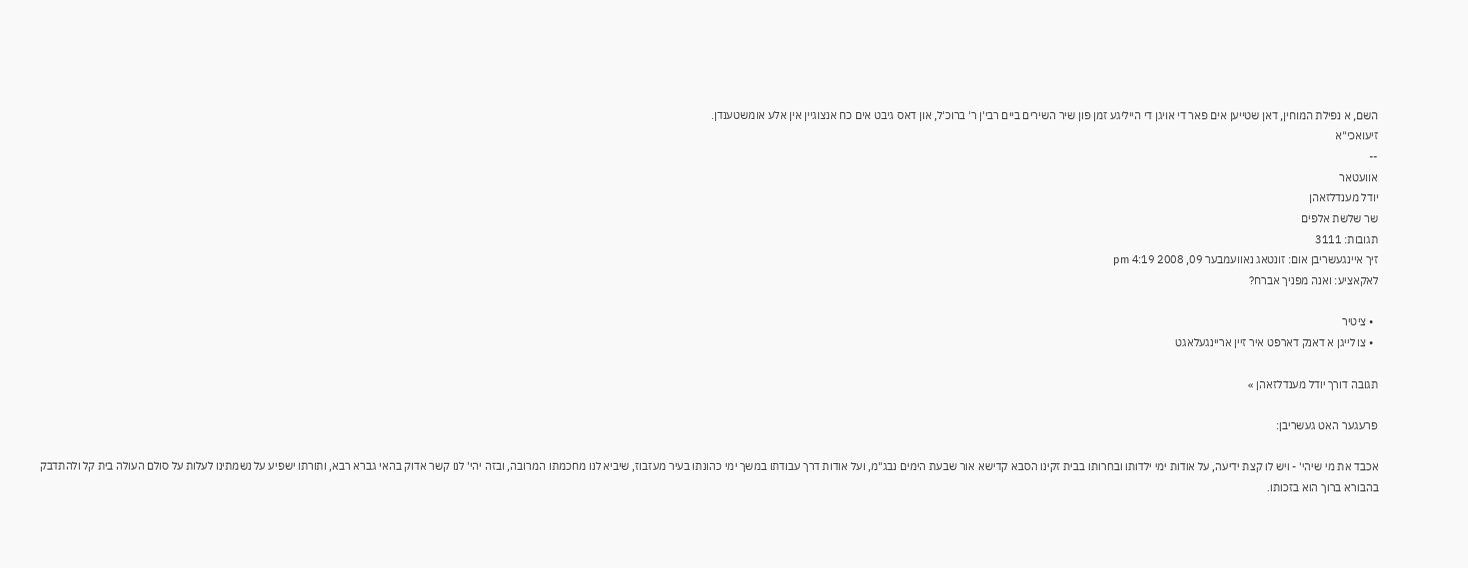השם, א נפילת המוחין, דאן שטייען אים פאר די אויגן די הייליגע זמן פון שיר השירים ביים רבי'ן ר' ברוכ'ל, און דאס גיבט אים כח אנצוגיין אין אלע אומשטענדן.
זיעואכי"א
--
אוועטאר
יודל מענדלזאהן
שר שלשת אלפים
תגובות: 3111
זיך איינגעשריבן אום: זונטאג נאוועמבער 09, 2008 4:19 pm
לאקאציע: ואנה מפניך אברח?

  • ציטיר
  • צו לייגן א דאנק דארפט איר זיין אריינגעלאגט

תגובה דורך יודל מענדלזאהן »

פרעגער האט געשריבן:

אכבד את מי שיהי' - ויש לו קצת ידיעה, על אודות ימי ילדותו ובחרותו בבית זקינו הסבא קדישא אור שבעת הימים נבג"מ, ועל אודות דרך עבודתו במשך ימי כהונתו בעיר מעזבוז, שיביא לנו מחכמתו המרובה, ובזה יהי' לנו קשר אדוק בהאי גברא רבא, ותורתו ישפיע על נשמתינו לעלות על סולם העולה בית קל ולהתדבק בהבורא ברוך הוא בזכותו.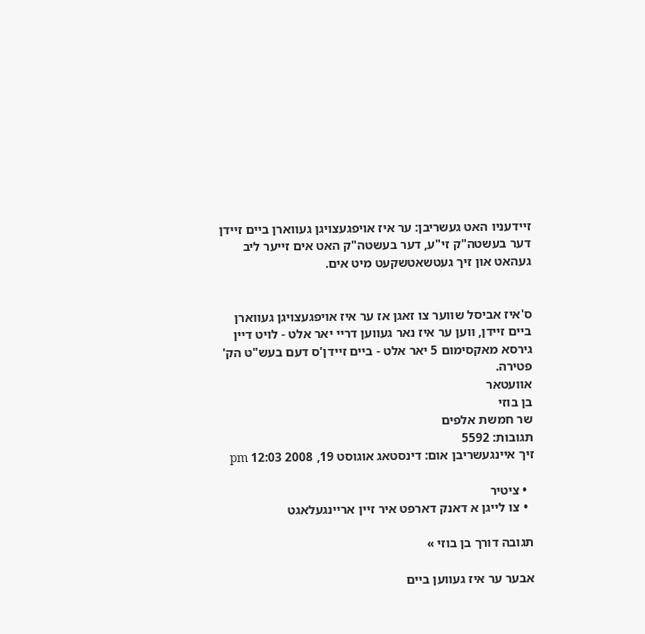זיידעניו האט געשריבן: ער איז אויפגעצויגן געווארן ביים זיידן דער בעשטה"ק זי"ע, דער בעשטה"ק האט אים זייער ליב געהאט און זיך געטשאטשקעט מיט אים.


ס'איז אביסל שווער צו זאגן אז ער איז אויפגעצויגן געווארן ביים זיידן, ווען ער איז נאר געווען דריי יאר אלט - לויט דיין גירסא מאקסימום 5 יאר אלט - ביים זיידן'ס דעם בעש"ט הק' פטירה.
אוועטאר
בן בוזי
שר חמשת אלפים
תגובות: 5592
זיך איינגעשריבן אום: דינסטאג אוגוסט 19, 2008 12:03 pm

  • ציטיר
  • צו לייגן א דאנק דארפט איר זיין אריינגעלאגט

תגובה דורך בן בוזי »

אבער ער איז געווען ביים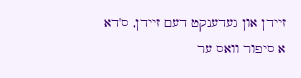זיידן און געדענקט דעם זיידן, ס'דא א סיפור וואס ער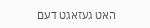האט געזאגט דעם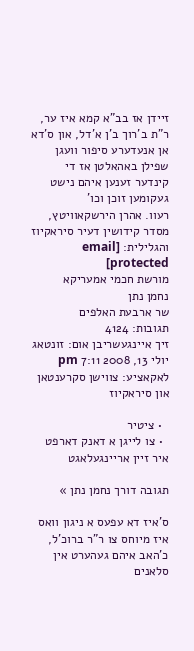זיידן אז בב"א קמא איז ער, ר"ת ב'רוך ב'ן א'דל, און ס'דא אן אנעדערע סיפור וועגן שפילן באהאלטן אז די קינדער זענען איהם נישט געקומען זוכן וכו'
רעוו. אהרן הירשקאוויטץ, מסדר קידושין דעיר סיראקיוז והגלילית: [email protected]
מורשת חכמי אמעריקא
נחמן נתן
שר ארבעת האלפים
תגובות: 4124
זיך איינגעשריבן אום: זונטאג יולי 13, 2008 7:11 pm
לאקאציע: צווישן סקרענטאן און סיראקיוז

  • ציטיר
  • צו לייגן א דאנק דארפט איר זיין אריינגעלאגט

תגובה דורך נחמן נתן »

ס'איז דא עפעס א ניגון וואס איז מיוחס צו ר"ר ברוכ'ל, כ'האב איהם געהערט אין סלאנים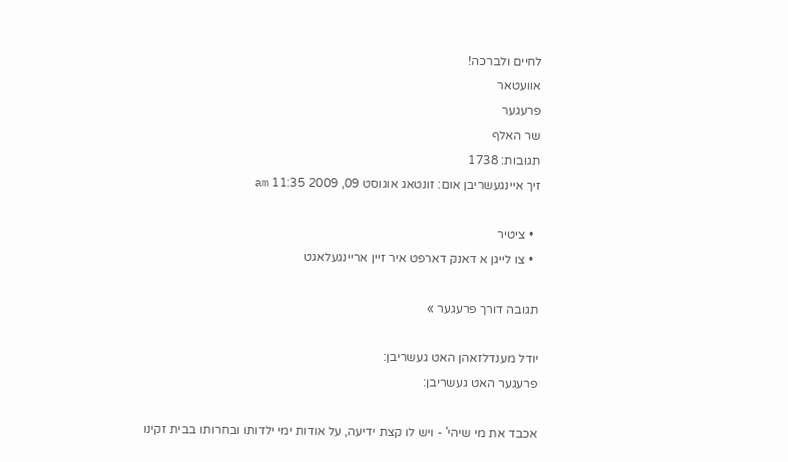לחיים ולברכה!
אוועטאר
פרעגער
שר האלף
תגובות: 1738
זיך איינגעשריבן אום: זונטאג אוגוסט 09, 2009 11:35 am

  • ציטיר
  • צו לייגן א דאנק דארפט איר זיין אריינגעלאגט

תגובה דורך פרעגער »

יודל מענדלזאהן האט געשריבן:
פרעגער האט געשריבן:

אכבד את מי שיהי' - ויש לו קצת ידיעה, על אודות ימי ילדותו ובחרותו בבית זקינו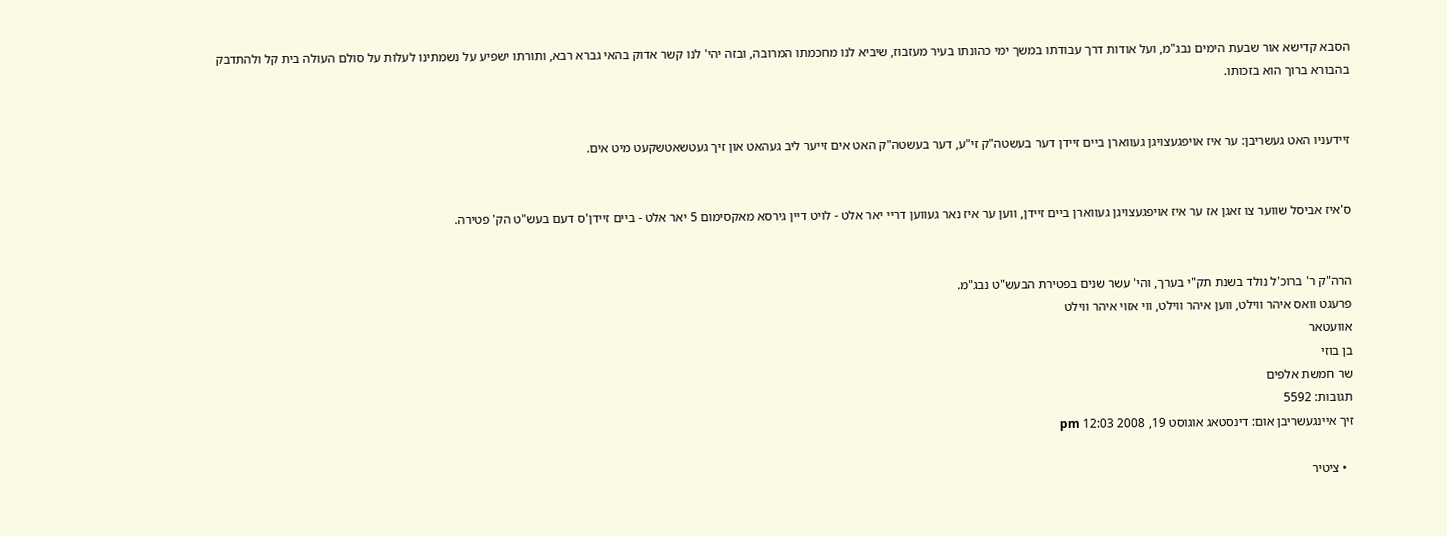הסבא קדישא אור שבעת הימים נבג"מ, ועל אודות דרך עבודתו במשך ימי כהונתו בעיר מעזבוז, שיביא לנו מחכמתו המרובה, ובזה יהי' לנו קשר אדוק בהאי גברא רבא, ותורתו ישפיע על נשמתינו לעלות על סולם העולה בית קל ולהתדבק בהבורא ברוך הוא בזכותו.


זיידעניו האט געשריבן: ער איז אויפגעצויגן געווארן ביים זיידן דער בעשטה"ק זי"ע, דער בעשטה"ק האט אים זייער ליב געהאט און זיך געטשאטשקעט מיט אים.


ס'איז אביסל שווער צו זאגן אז ער איז אויפגעצויגן געווארן ביים זיידן, ווען ער איז נאר געווען דריי יאר אלט - לויט דיין גירסא מאקסימום 5 יאר אלט - ביים זיידן'ס דעם בעש"ט הק' פטירה.


הרה"ק ר' ברוכ'ל נולד בשנת תק"י בערך, והי' עשר שנים בפטירת הבעש"ט נבג"מ.
פרעגט וואס איהר ווילט, ווען איהר ווילט, ווי אזוי איהר ווילט
אוועטאר
בן בוזי
שר חמשת אלפים
תגובות: 5592
זיך איינגעשריבן אום: דינסטאג אוגוסט 19, 2008 12:03 pm

  • ציטיר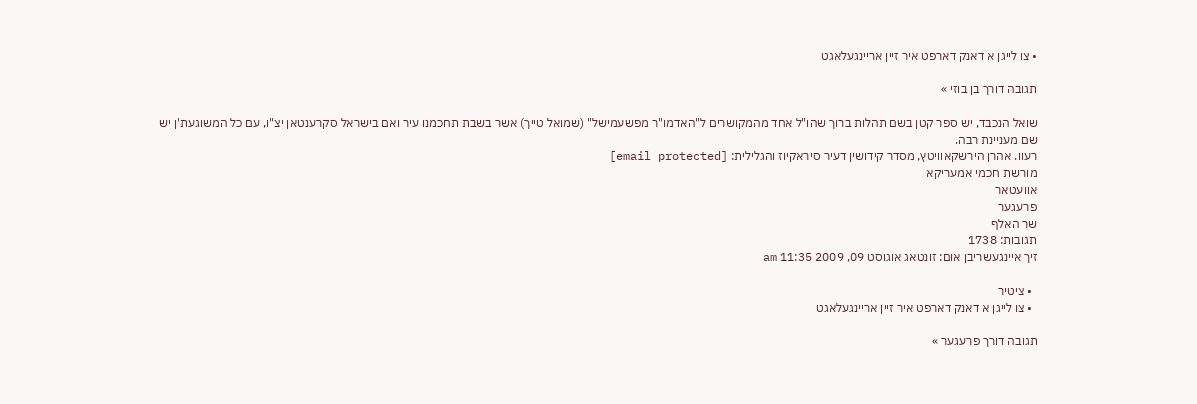• צו לייגן א דאנק דארפט איר זיין אריינגעלאגט

תגובה דורך בן בוזי »

שואל הנכבד, יש ספר קטן בשם תהלות ברוך שהו"ל אחד מהמקושרים ל"האדמו"ר מפשעמישל" (שמואל טייך) אשר בשבת תחכמנו עיר ואם בישראל סקרענטאן יצ"ו, עם כל המשוגעת'ן יש שם מעניינת רבה.
רעוו. אהרן הירשקאוויטץ, מסדר קידושין דעיר סיראקיוז והגלילית: [email protected]
מורשת חכמי אמעריקא
אוועטאר
פרעגער
שר האלף
תגובות: 1738
זיך איינגעשריבן אום: זונטאג אוגוסט 09, 2009 11:35 am

  • ציטיר
  • צו לייגן א דאנק דארפט איר זיין אריינגעלאגט

תגובה דורך פרעגער »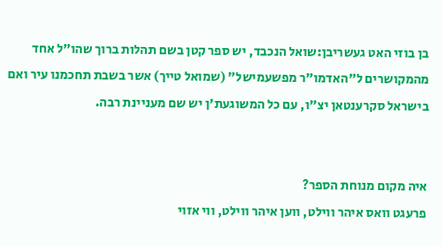בן בוזי האט געשריבן:שואל הנכבד, יש ספר קטן בשם תהלות ברוך שהו"ל אחד מהמקושרים ל"האדמו"ר מפשעמישל" (שמואל טייך) אשר בשבת תחכמנו עיר ואם בישראל סקרענטאן יצ"ו, עם כל המשוגעת'ן יש שם מעניינת רבה.


איה מקום מנוחת הספר?
פרעגט וואס איהר ווילט, ווען איהר ווילט, ווי אזוי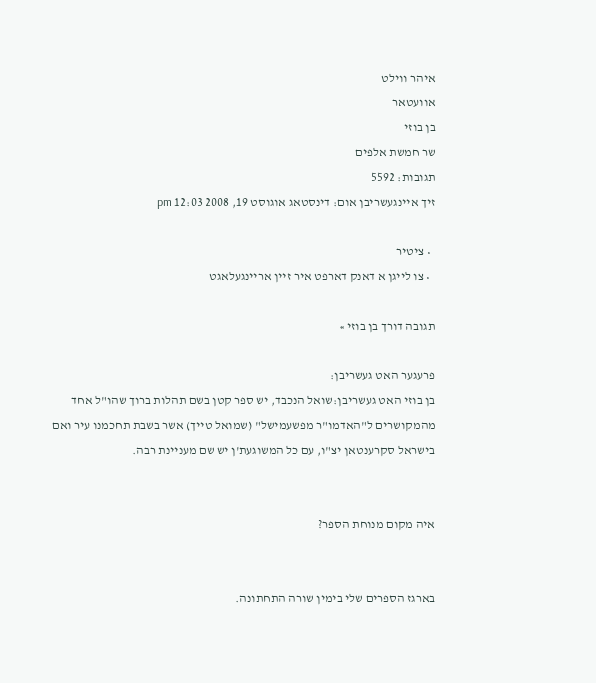איהר ווילט
אוועטאר
בן בוזי
שר חמשת אלפים
תגובות: 5592
זיך איינגעשריבן אום: דינסטאג אוגוסט 19, 2008 12:03 pm

  • ציטיר
  • צו לייגן א דאנק דארפט איר זיין אריינגעלאגט

תגובה דורך בן בוזי »

פרעגער האט געשריבן:
בן בוזי האט געשריבן:שואל הנכבד, יש ספר קטן בשם תהלות ברוך שהו"ל אחד מהמקושרים ל"האדמו"ר מפשעמישל" (שמואל טייך) אשר בשבת תחכמנו עיר ואם בישראל סקרענטאן יצ"ו, עם כל המשוגעת'ן יש שם מעניינת רבה.


איה מקום מנוחת הספר?


בארגז הספרים שלי בימין שורה התחתונה.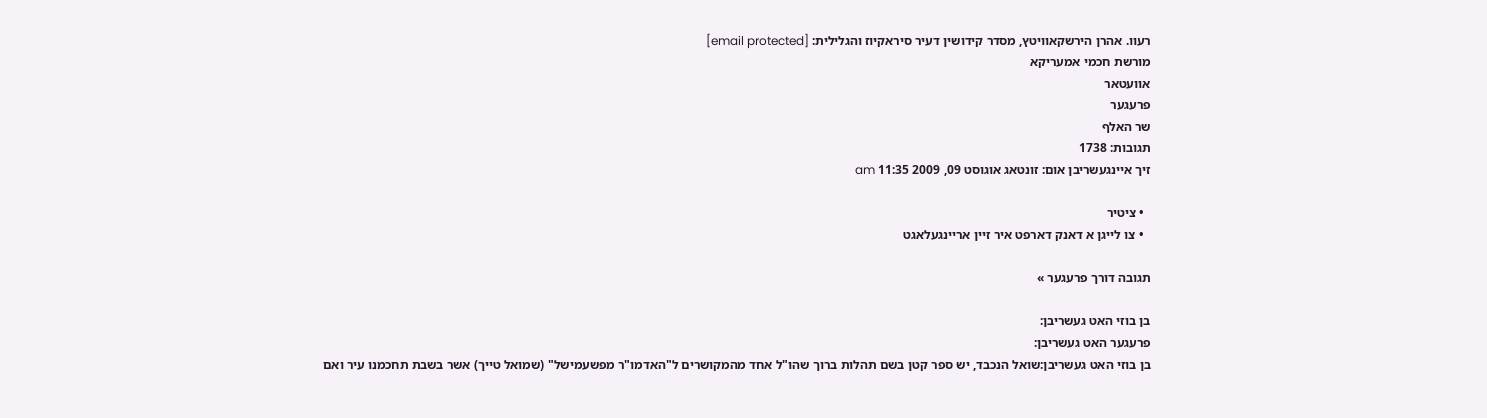רעוו. אהרן הירשקאוויטץ, מסדר קידושין דעיר סיראקיוז והגלילית: [email protected]
מורשת חכמי אמעריקא
אוועטאר
פרעגער
שר האלף
תגובות: 1738
זיך איינגעשריבן אום: זונטאג אוגוסט 09, 2009 11:35 am

  • ציטיר
  • צו לייגן א דאנק דארפט איר זיין אריינגעלאגט

תגובה דורך פרעגער »

בן בוזי האט געשריבן:
פרעגער האט געשריבן:
בן בוזי האט געשריבן:שואל הנכבד, יש ספר קטן בשם תהלות ברוך שהו"ל אחד מהמקושרים ל"האדמו"ר מפשעמישל" (שמואל טייך) אשר בשבת תחכמנו עיר ואם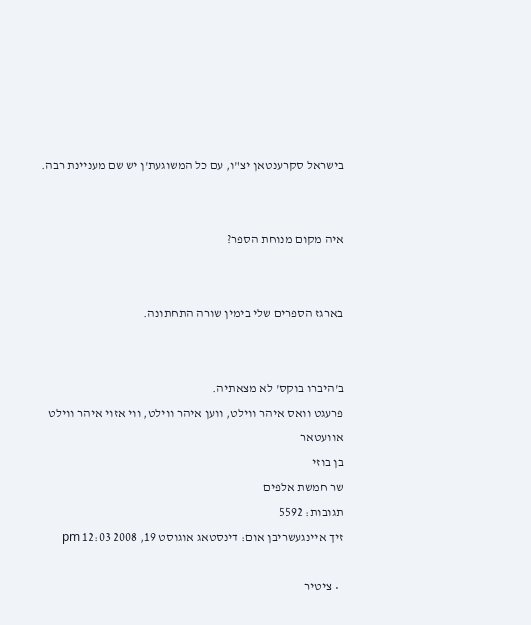בישראל סקרענטאן יצ"ו, עם כל המשוגעת'ן יש שם מעניינת רבה.


איה מקום מנוחת הספר?


בארגז הספרים שלי בימין שורה התחתונה.


ב'היברו בוקס' לא מצאתיה.
פרעגט וואס איהר ווילט, ווען איהר ווילט, ווי אזוי איהר ווילט
אוועטאר
בן בוזי
שר חמשת אלפים
תגובות: 5592
זיך איינגעשריבן אום: דינסטאג אוגוסט 19, 2008 12:03 pm

  • ציטיר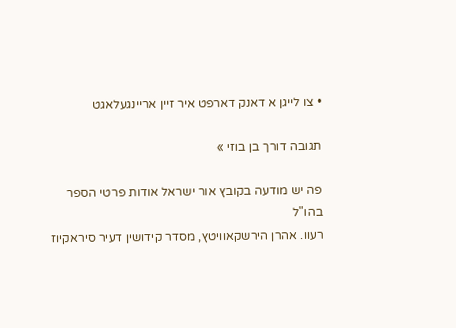• צו לייגן א דאנק דארפט איר זיין אריינגעלאגט

תגובה דורך בן בוזי »

פה יש מודעה בקובץ אור ישראל אודות פרטי הספר בהו"ל
רעוו. אהרן הירשקאוויטץ, מסדר קידושין דעיר סיראקיוז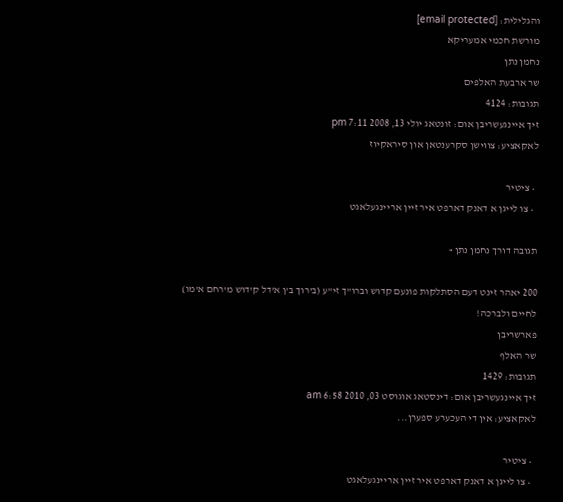והגלילית: [email protected]
מורשת חכמי אמעריקא
נחמן נתן
שר ארבעת האלפים
תגובות: 4124
זיך איינגעשריבן אום: זונטאג יולי 13, 2008 7:11 pm
לאקאציע: צווישן סקרענטאן און סיראקיוז

  • ציטיר
  • צו לייגן א דאנק דארפט איר זיין אריינגעלאגט

תגובה דורך נחמן נתן »

200 יאהר זינט דעם הסתלקות פונעם קדוש וברו"ך זי"ע (ב'רוך ב'ן א'דל ק'דוש מ'רחם א'מו)
לחיים ולברכה!
פארשריבן
שר האלף
תגובות: 1429
זיך איינגעשריבן אום: דינסטאג אוגוסט 03, 2010 6:58 am
לאקאציע: אין די העכערע ספערן...

  • ציטיר
  • צו לייגן א דאנק דארפט איר זיין אריינגעלאגט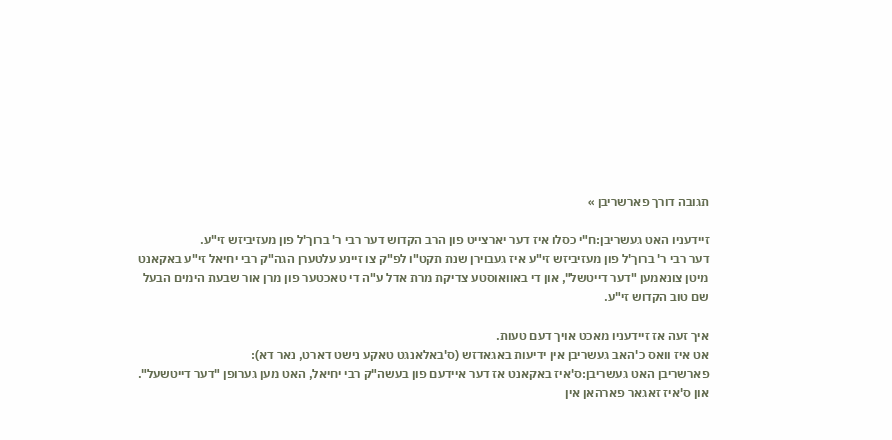תגובה דורך פארשריבן »

זיידעניו האט געשריבן:ח"י כסלו איז דער יארצייט פון הרב הקדוש דער רבי ר' ברוך'ל פון מעזיביזש זי"ע.
דער רבי ר' ברוך'ל פון מעזיביזש זי"ע איז געבוירן שנת תקט"ו לפ"ק צו זיינע עלטערן הגה"ק רבי יחיאל זי"ע באקאנט מיטן צונאמען "דער דייטשל", און די באוואוסטע צדיקת מרת אדל ע"ה די טאכטער פון מרן אור שבעת הימים הבעל שם טוב הקדוש זי"ע.

איך זעה אז זיידעניו מאכט אויך דעם טעות.
אט איז וואס כ'האב געשריבן אין ידיעות באגאדזש (ס'באלאנגט טאקע נישט דארט, נאר דא):
פארשריבן האט געשריבן:ס'איז באקאנט אז דער איידעם פון בעשה"ק רבי יחיאל, האט מען גערופן "דער דייטשעל". און ס'איז זאגאר פארהאן אין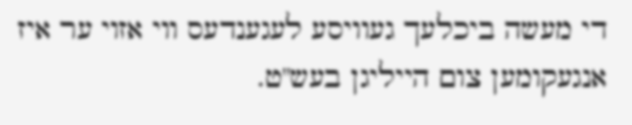די מעשה ביכלעך געוויסע לעגענדעס ווי אזוי ער איז אנגעקומען צום הייליגן בעש"ט.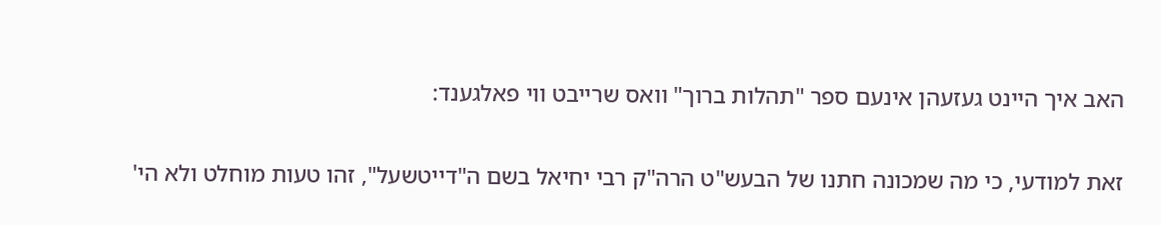האב איך היינט געזעהן אינעם ספר "תהלות ברוך" וואס שרייבט ווי פאלגענד:

זאת למודעי, כי מה שמכונה חתנו של הבעש"ט הרה"ק רבי יחיאל בשם ה"דייטשעל", זהו טעות מוחלט ולא הי'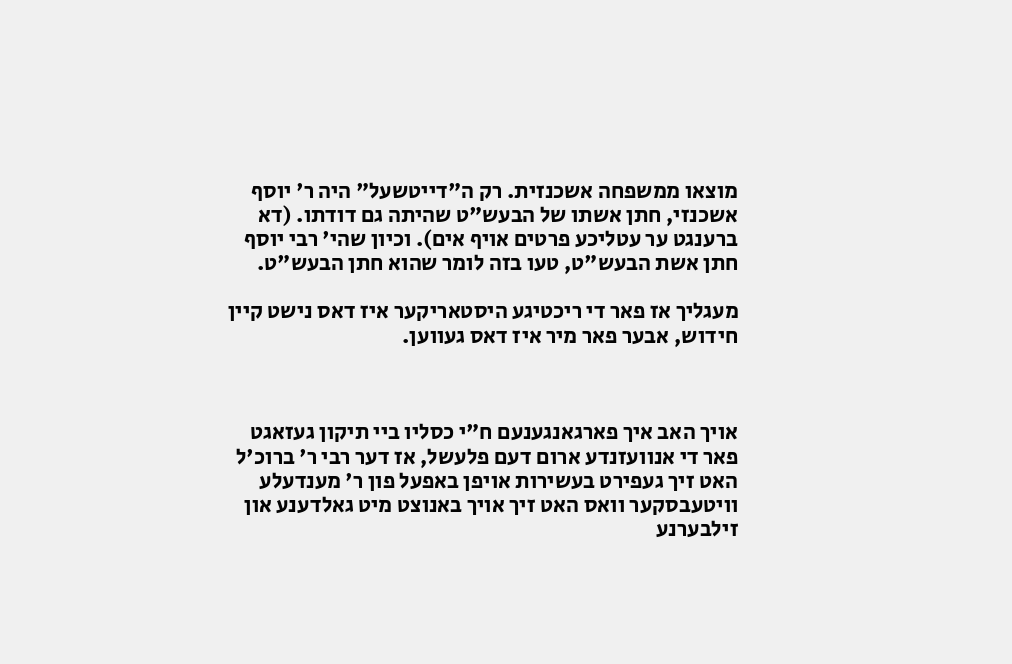מוצאו ממשפחה אשכנזית. רק ה"דייטשעל" היה ר' יוסף אשכנזי, חתן אשתו של הבעש"ט שהיתה גם דודתו. (דא ברענגט ער עטליכע פרטים אויף אים). וכיון שהי' רבי יוסף חתן אשת הבעש"ט, טעו בזה לומר שהוא חתן הבעש"ט.

מעגליך אז פאר די ריכטיגע היסטאריקער איז דאס נישט קיין חידוש, אבער פאר מיר איז דאס געווען.



אויך האב איך פארגאנגענעם ח"י כסליו ביי תיקון געזאגט פאר די אנוועזנדע ארום דעם פלעשל, אז דער רבי ר' ברוכ'ל האט זיך געפירט בעשירות אויפן באפעל פון ר' מענדעלע וויטעבסקער וואס האט זיך אויך באנוצט מיט גאלדענע און זילבערנע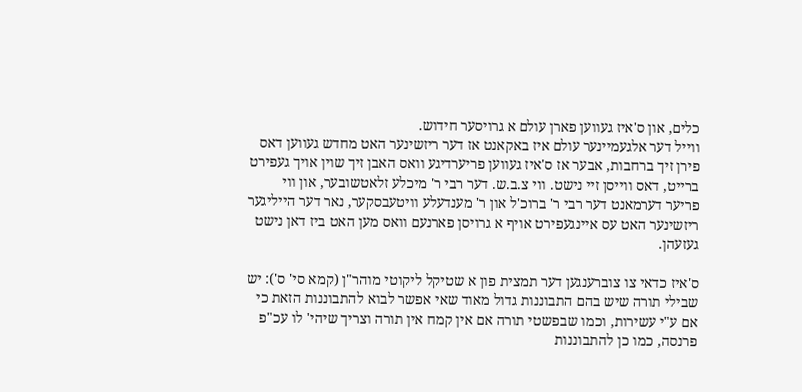כלים, און ס'איז געווען פארן עולם א גרויסער חידוש.
ווייל דער אלגעמיינער עולם איז באקאנט אז דער ריזשינער האט מחדש געווען דאס פירן זיך ברחבות, אבער אז ס'איז געווען פריערדיגע וואס האבן זיך שוין אויך געפירט ברייט, דאס ווייסן זיי נישט. ווי צ.ב.ש. דער רבי ר' מיכלע זלאטשובער, און ווי פריער דערמאנט דער רבי ר' ברוכ'ל און ר' מענדעלע וויטעבסקער, נאר דער הייליגער ריזשינער האט עס איינגעפירט אויף א גרויסן פארנעם וואס מען האט ביז דאן נישט געזעהן.

ס'איז כדאי צו צוברענגען דער תמצית פון א שטיקל ליקוטי מוהר"ן (קמא סי' ס'): יש שבילי תורה שיש בהם התבוננות גדול מאוד שאי אפשר לבוא להתבוננות הזאת כי אם ע"י עשירות, וכמו שבפשטי תורה אם אין קמח אין תורה וצריך שיהי' לו עכ"פ פרנסה, כמו כן להתבוננות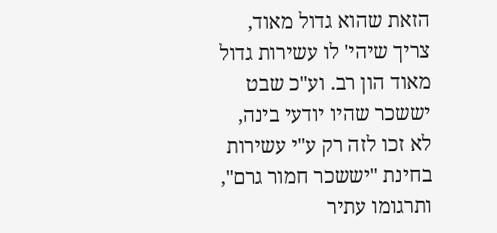הזאת שהוא גדול מאוד, צריך שיהי' לו עשירות גדול מאוד הון רב. וע"כ שבט יששכר שהיו יודעי בינה, לא זכו לזה רק ע"י עשירות בחינת "יששכר חמור גרם", ותרגומו עתיר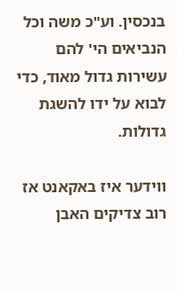בנכסין. וע"כ משה וכל הנביאים הי' להם עשירות גדול מאוד, כדי לבוא על ידו להשגת גדולות.

ווידער איז באקאנט אז רוב צדיקים האבן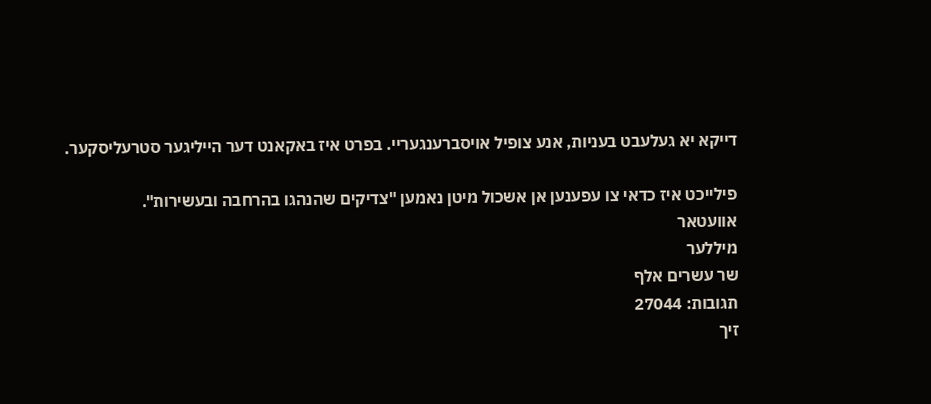דייקא יא געלעבט בעניות, אנע צופיל אויסברענגעריי. בפרט איז באקאנט דער הייליגער סטרעליסקער.

פילייכט איז כדאי צו עפענען אן אשכול מיטן נאמען "צדיקים שהנהגו בהרחבה ובעשירות".
אוועטאר
מיללער
שר עשרים אלף
תגובות: 27044
זיך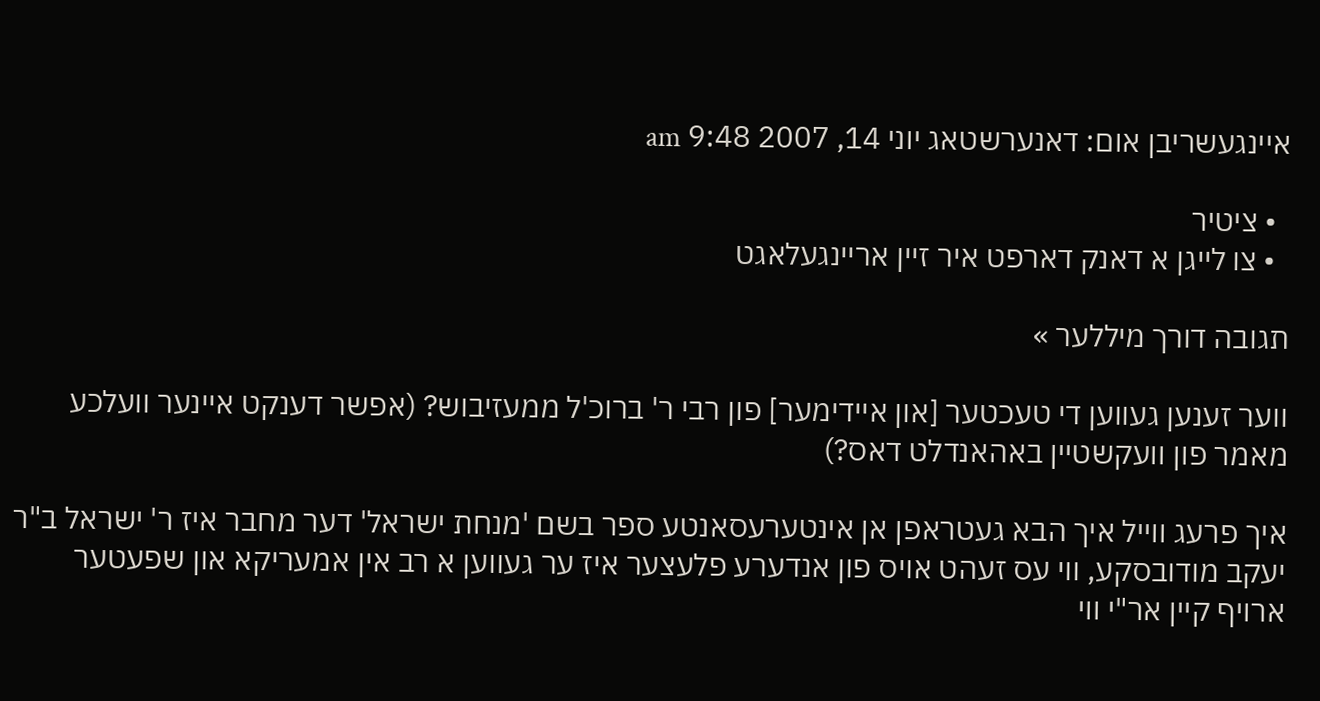איינגעשריבן אום: דאנערשטאג יוני 14, 2007 9:48 am

  • ציטיר
  • צו לייגן א דאנק דארפט איר זיין אריינגעלאגט

תגובה דורך מיללער »

ווער זענען געווען די טעכטער [און איידימער] פון רבי ר' ברוכ'ל ממעזיבוש? (אפשר דענקט איינער וועלכע מאמר פון וועקשטיין באהאנדלט דאס?)

איך פרעג ווייל איך הבא געטראפן אן אינטערעסאנטע ספר בשם 'מנחת ישראל' דער מחבר איז ר' ישראל ב"ר יעקב מודובסקע, ווי עס זעהט אויס פון אנדערע פלעצער איז ער געווען א רב אין אמעריקא און שפעטער ארויף קיין אר"י ווי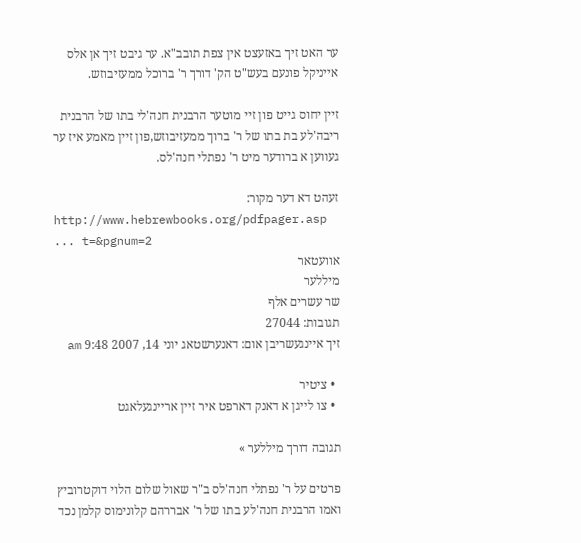ער האט זיך באזעצט אין צפת תובב"א. ער גיבט זיך אן אלס אייניקל פונעם בעש"ט הק' דורך ר' ברוכל ממעזיבוזש.

זיין יחוס גייט פון זיי מוטער הרבנית חנה'לי בתו של הרבנית ריבה'לע בת בתו של ר' ברוך ממעזיבוזש,פון זיין מאמע איז ער געווען א ברודער מיט ר' נפתלי חנה'לס.

זעהט דא דער מקור:
http://www.hebrewbooks.org/pdfpager.asp ... t=&pgnum=2
אוועטאר
מיללער
שר עשרים אלף
תגובות: 27044
זיך איינגעשריבן אום: דאנערשטאג יוני 14, 2007 9:48 am

  • ציטיר
  • צו לייגן א דאנק דארפט איר זיין אריינגעלאגט

תגובה דורך מיללער »

פרטים על ר' נפתלי חנה'לס ב"ר שאול שלום הלוי דוקטרוביץ ואמו הרבנית חנה'לע בתו של ר' אבררהם קלונימוס קלמן נכד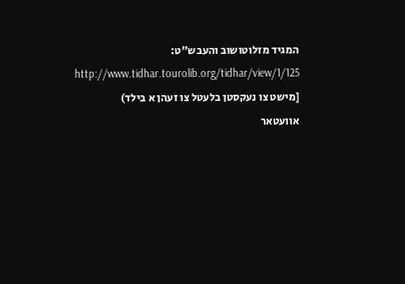המגיד מזלוטושוב והעבש"ט:
http://www.tidhar.tourolib.org/tidhar/view/1/125
[מישט צו נעקסטן בלעטל צו זעהן א בילד)
אוועטאר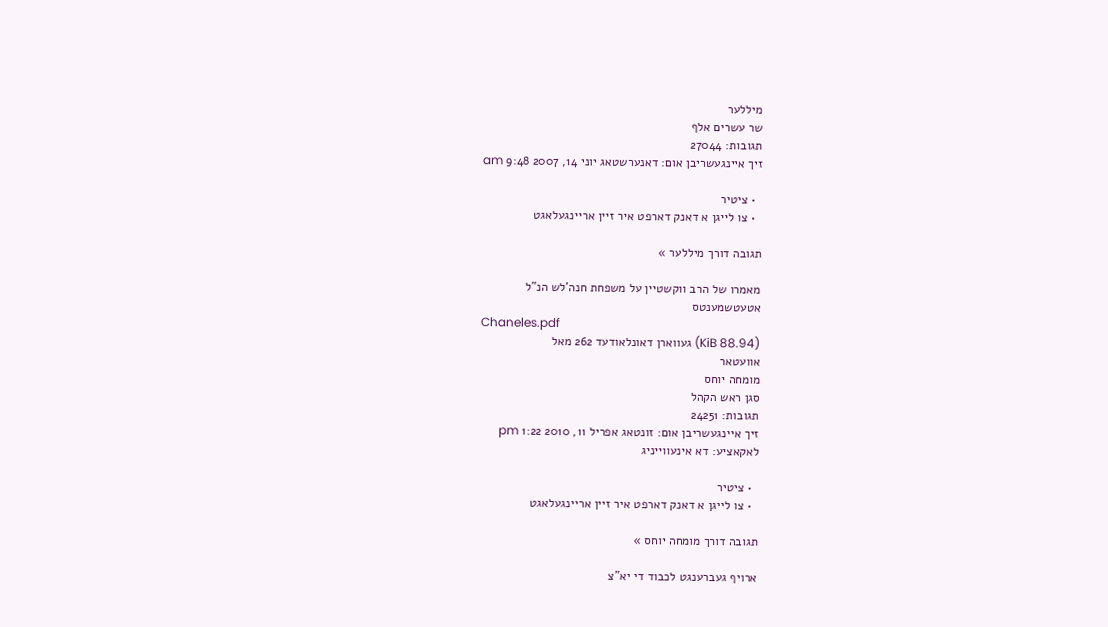מיללער
שר עשרים אלף
תגובות: 27044
זיך איינגעשריבן אום: דאנערשטאג יוני 14, 2007 9:48 am

  • ציטיר
  • צו לייגן א דאנק דארפט איר זיין אריינגעלאגט

תגובה דורך מיללער »

מאמרו של הרב ווקשטיין על משפחת חנה'לש הנ"ל
אטעטשמענטס
Chaneles.pdf
(88.94 KiB) געווארן דאונלאודעד 262 מאל
אוועטאר
מומחה יוחס
סגן ראש הקהל
תגובות: 24251
זיך איינגעשריבן אום: זונטאג אפריל 11, 2010 1:22 pm
לאקאציע: דא אינעווייניג

  • ציטיר
  • צו לייגן א דאנק דארפט איר זיין אריינגעלאגט

תגובה דורך מומחה יוחס »

ארויף געברענגט לכבוד די יא"צ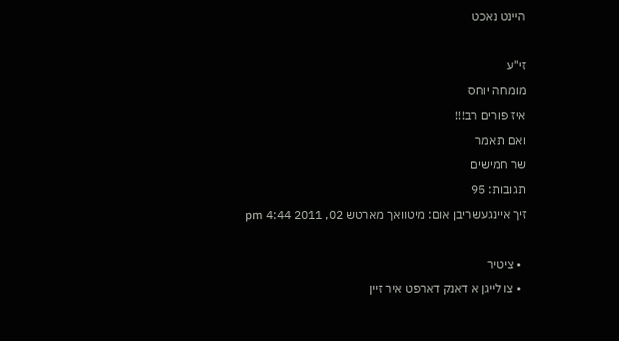היינט נאכט

זי"ע
מומחה יוחס
איז פורים רב!!!
ואם תאמר
שר חמישים
תגובות: 95
זיך איינגעשריבן אום: מיטוואך מארטש 02, 2011 4:44 pm

  • ציטיר
  • צו לייגן א דאנק דארפט איר זיין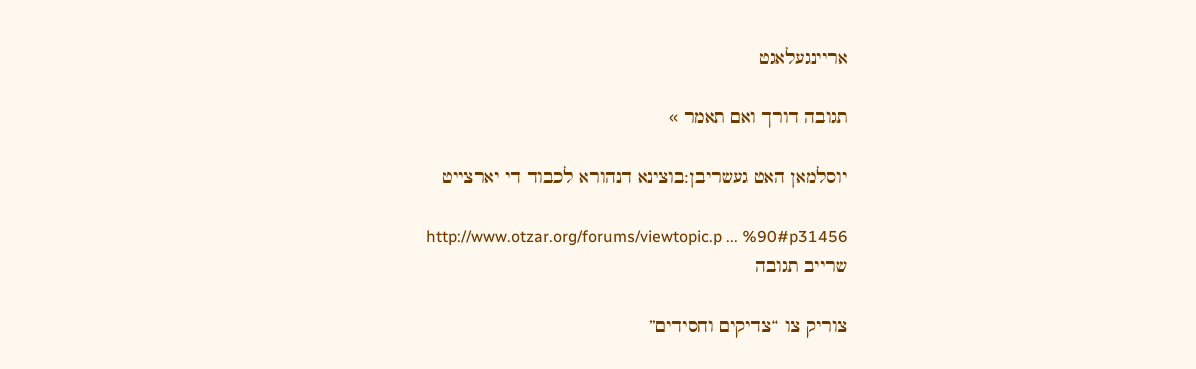אריינגעלאגט

תגובה דורך ואם תאמר »

יוסלמאן האט געשריבן:בוצינא דנהורא לכבוד די יארצייט

http://www.otzar.org/forums/viewtopic.p ... %90#p31456
שרייב תגובה

צוריק צו “צדיקים וחסידים”